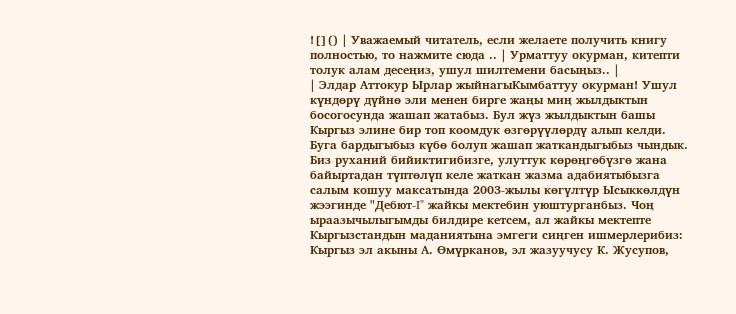![]() | Уважаемый читатель, если желаете получить книгу полностью, то нажмите сюда .. | Урматтуу окурман, китепти толук алам десеңиз, ушул шилтемени басыңыз.. |
| Элдар Аттокур Ырлар жыйнагыКымбаттуу окурман! Ушул күндөрү дүйнө эли менен бирге жаңы миң жылдыктын босогосунда жашап жатабыз. Бул жүз жылдыктын башы Кыргыз элине бир топ коомдук өзгөрүүлөрдү алып келди. Буга бардыгыбыз күбө болуп жашап жаткандыгыбыз чындык. Биз руханий бийиктигибизге, улуттук көрөңгөбүзгө жана байыртадан түптөлүп келе жаткан жазма адабиятыбызга салым кошуу максатында 2003-жылы көгүлтүр Ысыккөлдүн жээгинде "Дебют-I" жайкы мектебин уюштурганбыз. Чоң ыраазычылыгымды билдире кетсем, ал жайкы мектепте Кыргызстандын маданиятына эмгеги сиңген ишмерлерибиз: Кыргыз эл акыны А. Өмүрканов, эл жазуучусу К. Жусупов,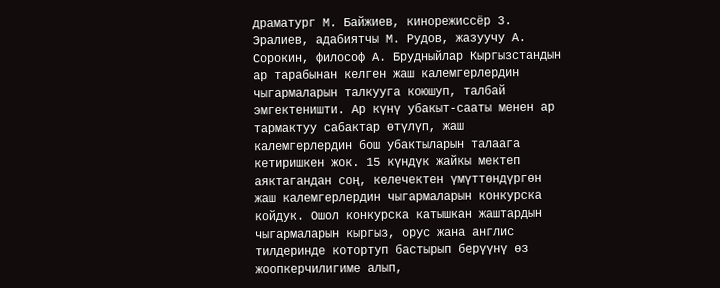драматург М. Байжиев, кинорежиссёр 3. Эралиев, адабиятчы М. Рудов, жазуучу А. Сорокин, философ А. Брудныйлар Кыргызстандын ар тарабынан келген жаш калемгерлердин чыгармаларын талкууга коюшуп, талбай эмгектеништи. Ар күнү убакыт-сааты менен ар тармактуу сабактар өтүлүп, жаш калемгерлердин бош убактыларын талаага кетиришкен жок. 15 күндүк жайкы мектеп аяктагандан соң, келечектен үмүттөндүргөн жаш калемгерлердин чыгармаларын конкурска койдук. Ошол конкурска катышкан жаштардын чыгармаларын кыргыз, орус жана англис тилдеринде котортуп бастырып берүүнү өз жоопкерчилигиме алып,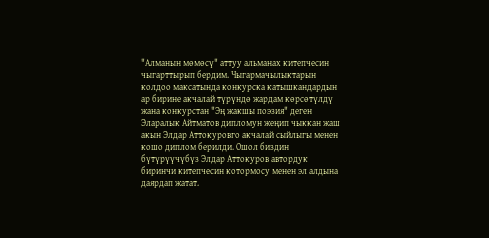"Алманын мөмөсү" аттуу альманах китепчесин чыгарттырып бердим. Чыгармачылыктарын колдоо максатында конкурска катышкандардын ар бирине акчалай түрүндө жардам көрсөтүлдү жана конкурстан "Эң жакшы поэзия" деген Эларалык Айтматов дипломун жеңип чыккан жаш акын Элдар Аттокуровго акчалай сыйлыгы менен кошо диплом берилди. Ошол биздин бүтүрүүчүбүз Элдар Аттокуров автордук биринчи китепчесин котормосу менен эл алдына даярдап жатат.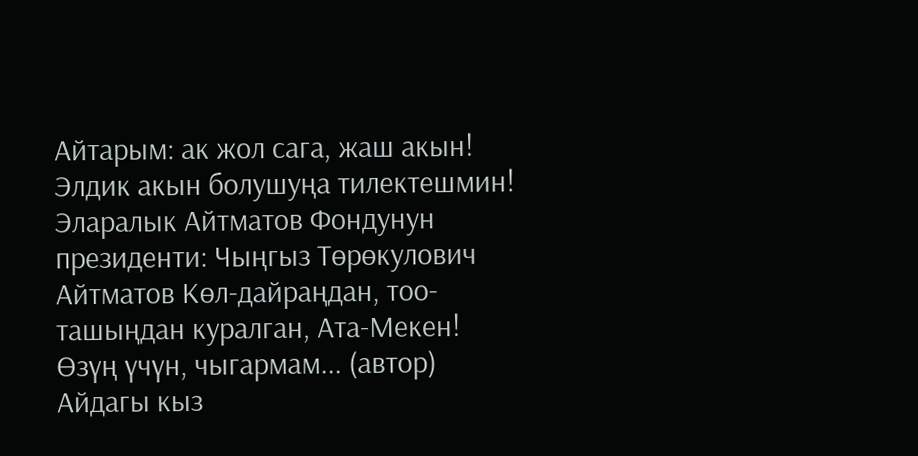Айтарым: ак жол сага, жаш акын! Элдик акын болушуңа тилектешмин! Эларалык Айтматов Фондунун президенти: Чыңгыз Төрөкулович Айтматов Көл-дайраңдан, тоо-ташыңдан куралган, Ата-Мекен! Өзүң үчүн, чыгармам... (автор) Айдагы кыз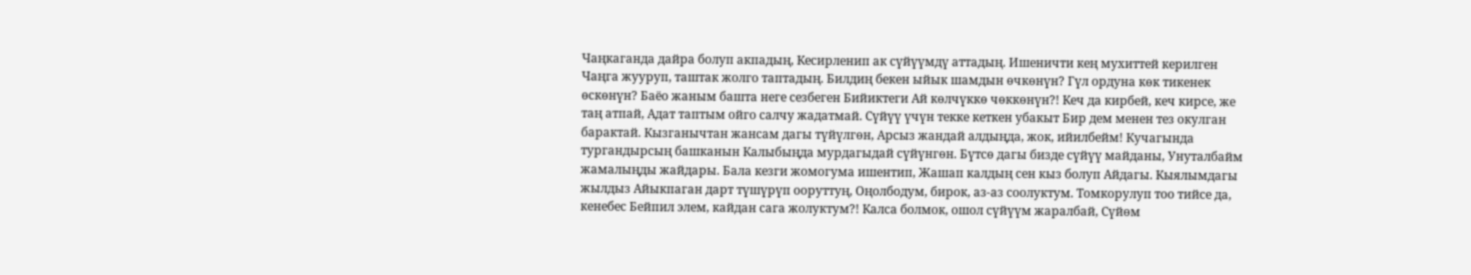Чаңкаганда дайра болуп акпадың, Кесирленип ак сүйүүмдү аттадың. Ишеничти кең мухиттей керилген Чаңга жууруп, таштак жолго таптадың. Билдиң бекен ыйык шамдын өчкөнүн? Гүл ордуна көк тикенек өскөнүн? Баёо жаным башта неге сезбеген Бийиктеги Ай көлчүккө чөккөнүн?! Кеч да кирбей, кеч кирсе, же таң атпай, Адат таптым ойго салчу жадатмай. Сүйүү үчүн текке кеткен убакыт Бир дем менен тез окулган барактай. Кызганычтан жансам дагы түйүлгөн, Арсыз жандай алдыңда, жок, ийилбейм! Кучагында тургандырсың башканын Калыбыңда мурдагыдай сүйүнгөн. Бүтсө дагы бизде сүйүү майданы, Унуталбайм жамалыңды жайдары. Бала кезги жомогума ишентип, Жашап калдың сен кыз болуп Айдагы. Кыялымдагы жылдыз Айыкпаган дарт түшүрүп ооруттуң, Оңолбодум, бирок, аз-аз соолуктум. Томкорулуп тоо тийсе да, кенебес Бейпил элем, кайдан сага жолуктум?! Калса болмок, ошол сүйүүм жаралбай, Сүйөм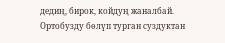дедиң, бирок, койдуң жаналбай. Ортобузду бөлүп турган суздуктан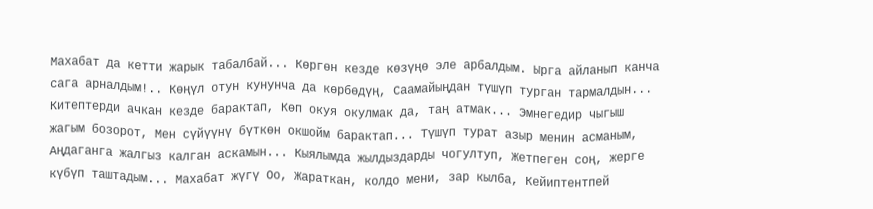Махабат да кетти жарык табалбай... Көргөн кезде көзүңө эле арбалдым. Ырга айланып канча сага арналдым!.. Көңүл отун кунунча да көрбөдүң, Саамайыңдан түшүп турган тармалдын... Китептерди ачкан кезде барактап, Көп окуя окулмак да, таң атмак... Эмнегедир чыгыш жагым бозорот, Мен сүйүүнү бүткөн окшойм барактап... Түшүп турат азыр менин асманым, Аңдаганга жалгыз калган аскамын... Кыялымда жылдыздарды чогултуп, Жетпеген соң, жерге күбүп таштадым... Махабат жүгү Оо, Жараткан, колдо мени, зар кылба, Кейиптентпей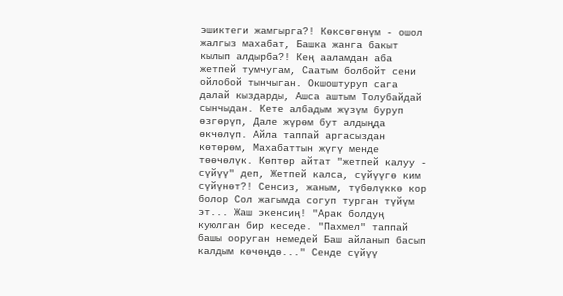эшиктеги жамгырга?! Көксөгөнүм - ошол жалгыз махабат, Башка жанга бакыт кылып алдырба?! Кең ааламдан аба жетпей тумчугам, Саатым болбойт сени ойлобой тынчыган. Окшоштуруп сага далай кыздарды, Ашса аштым Толубайдай сынчыдан. Кете албадым жүзүм буруп өзгөрүп, Дале жүрөм бут алдыңда өкчөлүп. Айла таппай аргасыздан көтөрөм, Махабаттын жүгү менде төөчөлүк. Көптөр айтат "жетпей калуу - сүйүү" деп, Жетпей калса, сүйүүгө ким сүйүнөт?! Сенсиз, жаным, түбөлүккө кор болор Сол жагымда согуп турган түйүм эт... Жаш экенсиң! "Арак болдуң куюлган бир кеседе. "Пахмел" таппай башы ооруган немедей Баш айланып басып калдым көчөңдө..." Сенде сүйүү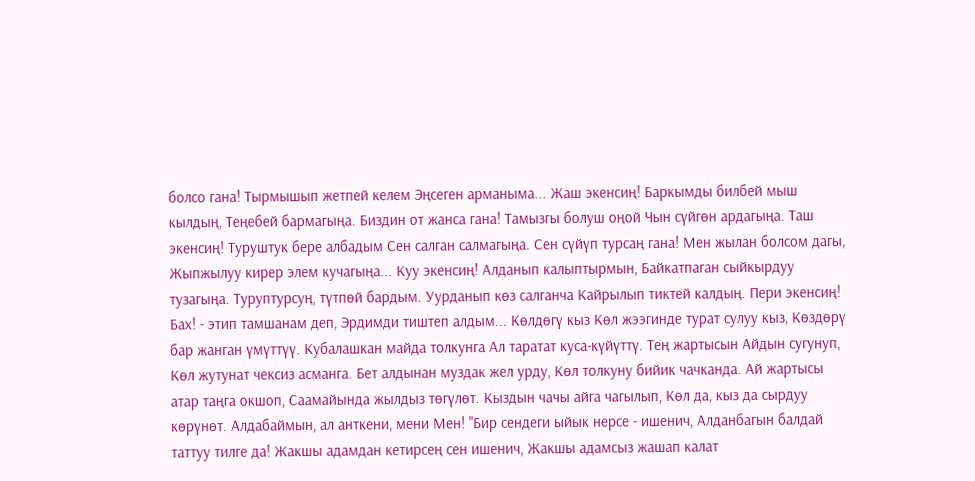болсо гана! Тырмышып жетпей келем Эңсеген арманыма... Жаш экенсиң! Баркымды билбей мыш кылдың, Теңебей бармагыңа. Биздин от жанса гана! Тамызгы болуш оңой Чын сүйгөн ардагыңа. Таш экенсиң! Туруштук бере албадым Сен салган салмагыңа. Сен сүйүп турсаң гана! Мен жылан болсом дагы, Жыпжылуу кирер элем кучагыңа... Куу экенсиң! Алданып калыптырмын, Байкатпаган сыйкырдуу тузагыңа. Туруптурсуң, түтпөй бардым. Уурданып көз салганча Кайрылып тиктей калдың. Пери экенсиң! Бах! - этип тамшанам деп, Эрдимди тиштеп алдым... Көлдөгү кыз Көл жээгинде турат сулуу кыз, Көздөрү бар жанган үмүттүү. Кубалашкан майда толкунга Ал таратат куса-күйүттү. Тең жартысын Айдын сугунуп, Көл жутунат чексиз асманга. Бет алдынан муздак жел урду, Көл толкуну бийик чачканда. Ай жартысы атар таңга окшоп, Саамайында жылдыз төгүлөт. Кыздын чачы айга чагылып, Көл да, кыз да сырдуу көрүнөт. Алдабаймын, ал анткени, мени Мен! "Бир сендеги ыйык нерсе - ишенич, Алданбагын балдай таттуу тилге да! Жакшы адамдан кетирсең сен ишенич, Жакшы адамсыз жашап калат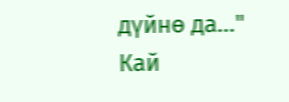дүйнө да..." Кай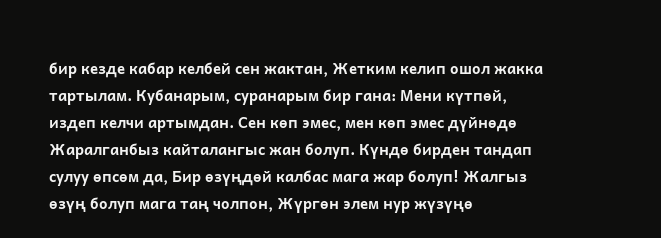бир кезде кабар келбей сен жактан, Жетким келип ошол жакка тартылам. Кубанарым, суранарым бир гана: Мени күтпөй, издеп келчи артымдан. Сен көп эмес, мен көп эмес дүйнөдө Жаралганбыз кайталангыс жан болуп. Күндө бирден тандап сулуу өпсөм да, Бир өзүңдөй калбас мага жар болуп! Жалгыз өзүң болуп мага таң чолпон, Жүргөн элем нур жүзүңө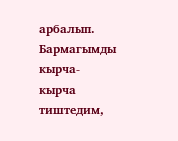арбалып. Бармагымды кырча-кырча тиштедим,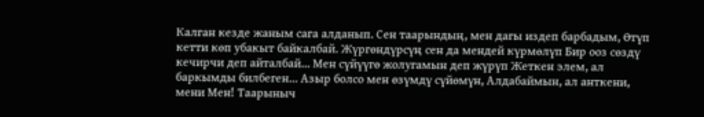Калган кезде жаным сага алданып. Сен таарындың, мен дагы издеп барбадым, Өтүп кетти көп убакыт байкалбай. Жүргөндүрсүң сен да мендей күрмөлүп Бир ооз сөздү кечирчи деп айталбай... Мен сүйүүгө жолугамын деп жүрүп Жеткен элем, ал баркымды билбеген... Азыр болсо мен өзүмдү сүйөмүн, Алдабаймын, ал анткени, мени Мен! Таарыныч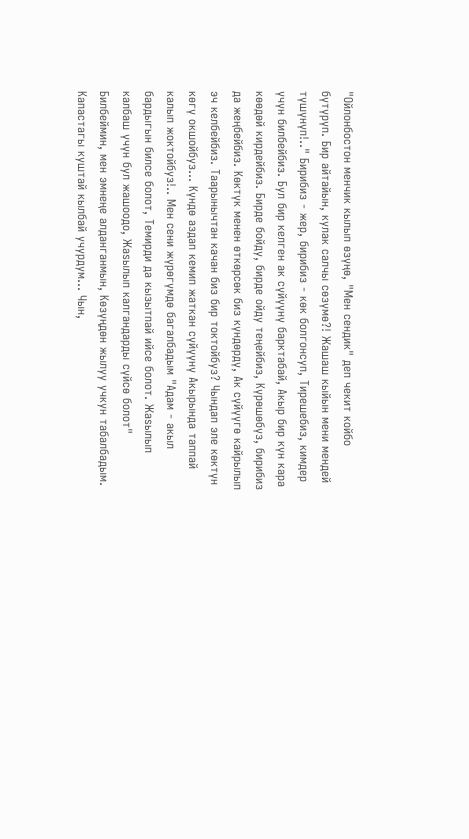"Ойлонбостон менчик кылып өзүңө, "Мен сендик" деп чекит койбо бүтүрүп. Бир айтайын, кулак салчы сөзүмө?! Жашаш кыйын мени мендей түшүнүп!.." Бирибиз - жер, бирибиз - көк болгонсуп, Тирешебиз, кимдер үчүн билбейбиз. Бул бир келген ак сүйүүнү барктабай, Акыр бир күн кара көөдөй кирдейбиз. Бирде бойду, бирде ойду теңейбиз, Күрөшөбүз, бирибиз да жеңбейбиз. Көктүк менен өткөрсөк биз күндөрдү, Ак сүйүүгө кайрылып эч келбейбиз. Таарынычтан качан биз бир токтойбуз? Чындап эле көктүн көгү окшойбуз... Күндө аздап кемип жаткан сүйүүнү Акырында таппай калып жоктойбуз!.. Мен сени жүрөгүмдө багалбадым "Адам - акыл бардыгын билсе болот, Темирди да кызытпай ийсе болот. Жаѕылып калбаш үчүн бул жашоодо, Жаѕылып калгандарды сүйсө болот" Билбеймин, мен эмнеңе алданганмын, Көзүңдөн жылуу учкун табалбадым. Капастагы куштай кылбай учурдум... Чын,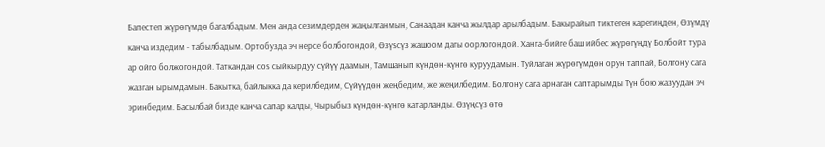Бапестеп жүрөгүмдө багалбадым. Мен анда сезимдерден жаңылганмын, Санаадан канча жылдар арылбадым. Бакырайып тиктеген карегиңден, Өзүмдү канча издедим - табылбадым. Ортобузда эч нерсе болбогондой, Өзүѕсүз жашоом дагы оорлогондой. Ханга-бийге баш ийбес жүрөгүңдү Болбойт тура ар ойго болжогондой. Таткандан соѕ сыйкырдуу сүйүү даамын, Тамшанып күндөн-күнгө куруудамын. Туйлаган жүрөгүмдөн орун таппай, Болгону сага жазган ырымдамын. Бакытка, байлыкка да керилбедим, Сүйүүдөн жеңбедим, же жеңилбедим. Болгону сага арнаган саптарымды Түн бою жазуудан эч эринбедим. Басылбай бизде канча сапар калды, Чырыбыз күндөн-күнгө катарланды. Өзүңсүз өтө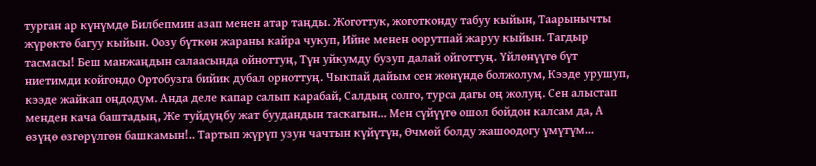турган ар күнүмдө Билбепмин азап менен атар таңды. Жоготтук, жоготконду табуу кыйын, Таарынычты жүрөктө багуу кыйын. Оозу бүткөн жараны кайра чукуп, Ийне менен оорутпай жаруу кыйын. Тагдыр тасмасы! Беш манжаңдын салаасында ойноттуң, Түн уйкумду бузуп далай ойготтуң. Үйлөнүүгө бүт ниетимди койгондо Ортобузга бийик дубал орноттуң. Чыкпай дайым сен жөнүндө болжолум, Кээде урушуп, кээде жайкап оңдодум. Анда деле капар салып карабай, Салдың солго, турса дагы оң жолуң. Сен алыстап менден кача баштадың, Же туйдуңбу жат буудандын таскагын... Мен сүйүүгө ошол бойдон калсам да, А өзүңө өзгөрүлгөн башкамын!.. Тартып жүрүп узун чачтын күйүтүн, Өчмөй болду жашоодогу үмүтүм...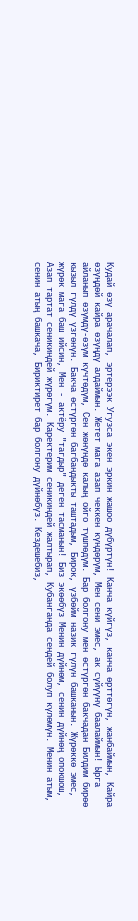Кудай өзү арачалап, эртерээк Угузса экен эркин жашоо дүбүртүн! Канча күйгүз, канча өрттөгүн, жанбаймын, Кайра өзүңдөй кайра өзүңдү алдаймын. Жетет мага азап чеккен күндөрүм, Мен сени эмес, ак сүйүүнү баалаймын! Ырга айланып өзүмдү-өзүм күчтөдүм, Сен жөнүндө калың ойго түшпөдүм. Бар болгону мен өстүргөн бакчадан Билдим бирөө кызыл гүлдү үзгөнүн. Бакча өстүргөн багбандыкты таштадым, Бирок, үзбөйм назик гүлүн башканын. Жүрөккө эмес, жүрөк мага баш ийсин, Мен - актёру "тагдыр" деген тасманын! Биз экөөбүз Менин дүйнөм, сенин дүйнөң опокшош, Азап тартат сеникиндей жүрөгүм. Каректерим сеникиндей жалтырап, Кубанганда сендей болуп күлөмүн. Менин атым, сенин атың башкача, Бириктирет бар болгону дүйнөбүз. Кездешебиз,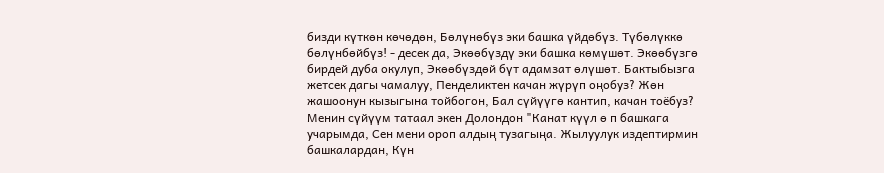бизди күткөн көчөдөн, Бөлүнөбүз эки башка үйдөбүз. Түбөлүккө бөлүнбөйбүз! - десек да, Экөөбүздү эки башка көмүшөт. Экөөбүзгө бирдей дуба окулуп, Экөөбүздөй бүт адамзат өлүшөт. Бактыбызга жетсек дагы чамалуу, Пенделиктен качан жүрүп оңобуз? Жөн жашоонун кызыгына тойбогон, Бал сүйүүгө кантип, качан тоёбуз? Менин сүйүүм татаал экен Долондон "Канат күүл ө п башкага учарымда, Сен мени ороп алдың тузагыңа. Жылуулук издептирмин башкалардан, Күн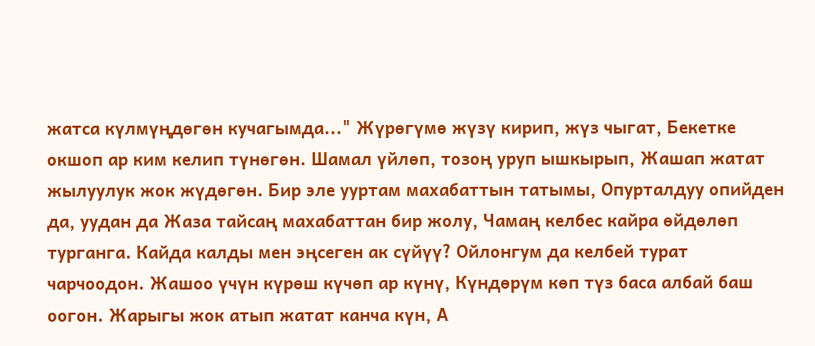жатса күлмүңдөгөн кучагымда..." Жүрөгүмө жүзү кирип, жүз чыгат, Бекетке окшоп ар ким келип түнөгөн. Шамал үйлөп, тозоң уруп ышкырып, Жашап жатат жылуулук жок жүдөгөн. Бир эле ууртам махабаттын татымы, Опурталдуу опийден да, уудан да Жаза тайсаң махабаттан бир жолу, Чамаң келбес кайра өйдөлөп турганга. Кайда калды мен эңсеген ак сүйүү? Ойлонгум да келбей турат чарчоодон. Жашоо үчүн күрөш күчөп ар күнү, Күндөрүм көп түз баса албай баш оогон. Жарыгы жок атып жатат канча күн, А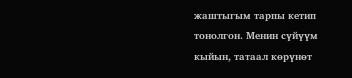жаштыгым тарпы кетип тонолгон. Менин сүйүүм кыйын, татаал көрүнөт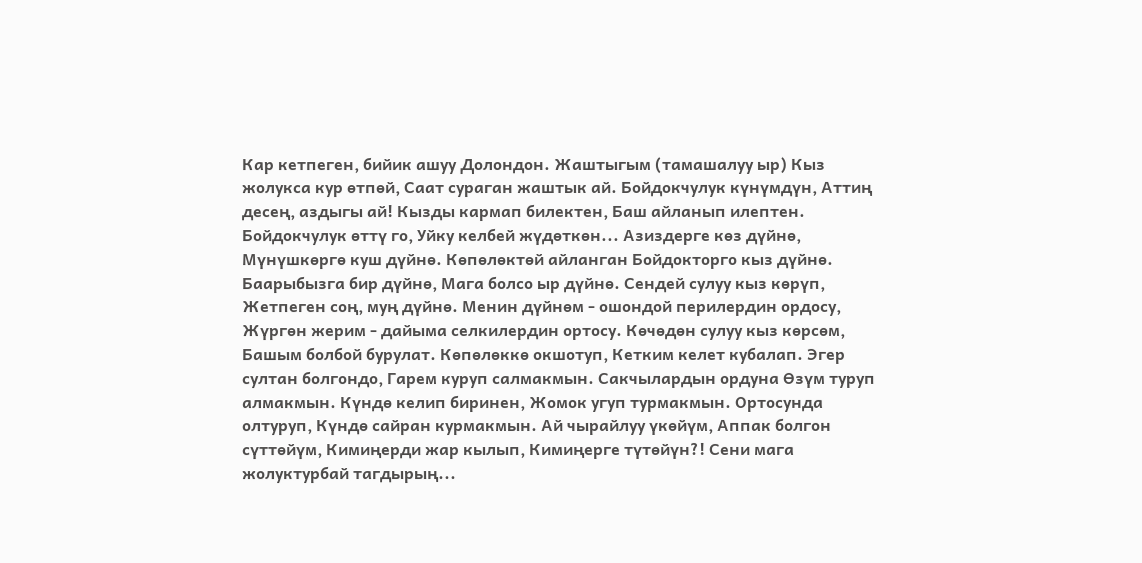Кар кетпеген, бийик ашуу Долондон. Жаштыгым (тамашалуу ыр) Кыз жолукса кур өтпөй, Саат сураган жаштык ай. Бойдокчулук күнүмдүн, Аттиң десең, аздыгы ай! Кызды кармап билектен, Баш айланып илептен. Бойдокчулук өттү го, Уйку келбей жүдөткөн... Азиздерге көз дүйнө, Мүнүшкөргө куш дүйнө. Көпөлөктөй айланган Бойдокторго кыз дүйнө. Баарыбызга бир дүйнө, Мага болсо ыр дүйнө. Сендей сулуу кыз көрүп, Жетпеген соң, муң дүйнө. Менин дүйнөм - ошондой перилердин ордосу, Жүргөн жерим - дайыма селкилердин ортосу. Көчөдөн сулуу кыз көрсөм, Башым болбой бурулат. Көпөлөккө окшотуп, Кетким келет кубалап. Эгер султан болгондо, Гарем куруп салмакмын. Сакчылардын ордуна Өзүм туруп алмакмын. Күндө келип биринен, Жомок угуп турмакмын. Ортосунда олтуруп, Күндө сайран курмакмын. Ай чырайлуу үкөйүм, Аппак болгон сүттөйүм, Кимиңерди жар кылып, Кимиңерге түтөйүн?! Сени мага жолуктурбай тагдырың...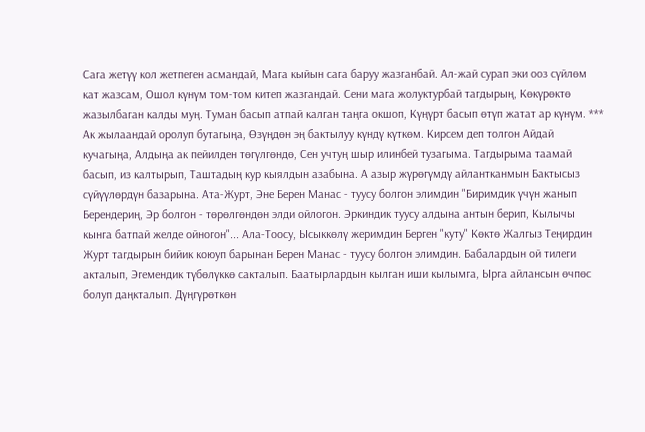Сага жетүү кол жетпеген асмандай, Мага кыйын сага баруу жазганбай. Ал-жай сурап эки ооз сүйлөм кат жазсам, Ошол күнүм том-том китеп жазгандай. Сени мага жолуктурбай тагдырың, Көкүрөктө жазылбаган калды муң. Туман басып атпай калган таңга окшоп, Күңүрт басып өтүп жатат ар күнүм. *** Ак жылаандай оролуп бутагыңа, Өзүңдөн эң бактылуу күндү күткөм. Кирсем деп толгон Айдай кучагыңа, Алдыңа ак пейилден төгүлгөндө, Сен учтуң шыр илинбей тузагыма. Тагдырыма таамай басып, из калтырып, Таштадың кур кыялдын азабына. А азыр жүрөгүмдү айлантканмын Бактысыз сүйүүлөрдүн базарына. Ата-Журт, Эне Берен Манас - туусу болгон элимдин "Биримдик үчүн жанып Берендериң, Эр болгон - төрөлгөндөн элди ойлогон. Эркиндик туусу алдына антын берип, Кылычы кынга батпай желде ойногон"... Ала-Тоосу, Ысыккөлү жеримдин Берген "куту" Көктө Жалгыз Теңирдин Журт тагдырын бийик коюуп барынан Берен Манас - туусу болгон элимдин. Бабалардын ой тилеги акталып, Эгемендик түбөлүккө сакталып. Баатырлардын кылган иши кылымга, Ырга айлансын өчпөс болуп даңкталып. Дүңгүрөткөн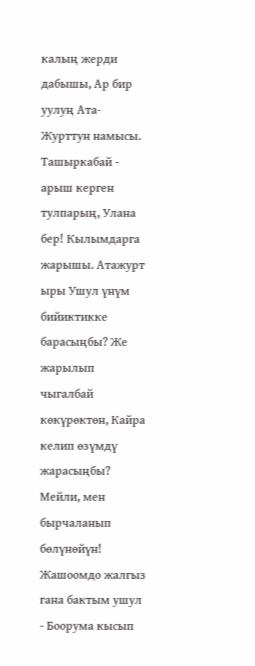калың жерди дабышы, Ар бир уулуң Ата-Журттун намысы. Ташыркабай - арыш керген тулпарың, Улана бер! Кылымдарга жарышы. Атажурт ыры Ушул үнүм бийиктикке барасыңбы? Же жарылып чыгалбай көкүрөктөн, Кайра келип өзүмдү жарасыңбы? Мейли, мен бырчаланып бөлүнөйүн! Жашоомдо жалгыз гана бактым ушул - Боорума кысып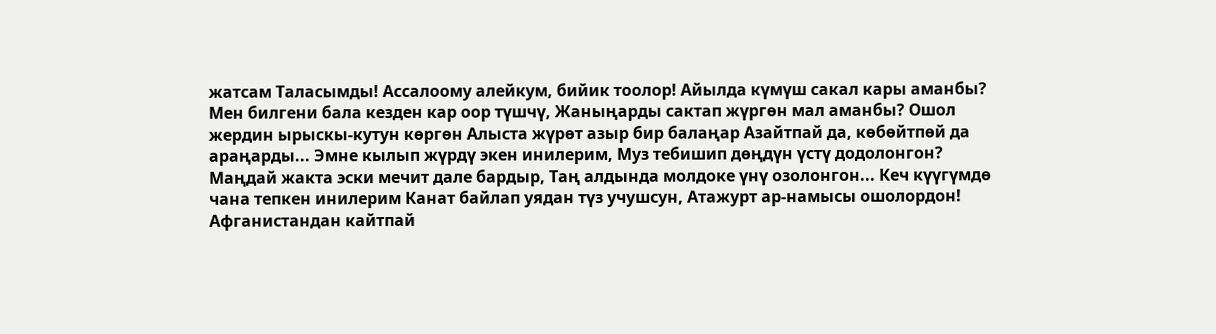жатсам Таласымды! Ассалоому алейкум, бийик тоолор! Айылда күмүш сакал кары аманбы? Мен билгени бала кезден кар оор түшчү, Жаныңарды сактап жүргөн мал аманбы? Ошол жердин ырыскы-кутун көргөн Алыста жүрөт азыр бир балаңар Азайтпай да, көбөйтпөй да араңарды... Эмне кылып жүрдү экен инилерим, Муз тебишип дөңдүн үстү додолонгон? Маңдай жакта эски мечит дале бардыр, Таң алдында молдоке үнү озолонгон... Кеч күүгүмдө чана тепкен инилерим Канат байлап уядан түз учушсун, Атажурт ар-намысы ошолордон! Афганистандан кайтпай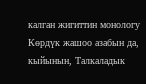калган жигиттин монологу Көрдүк жашоо азабын да, кыйынын, Талкаладык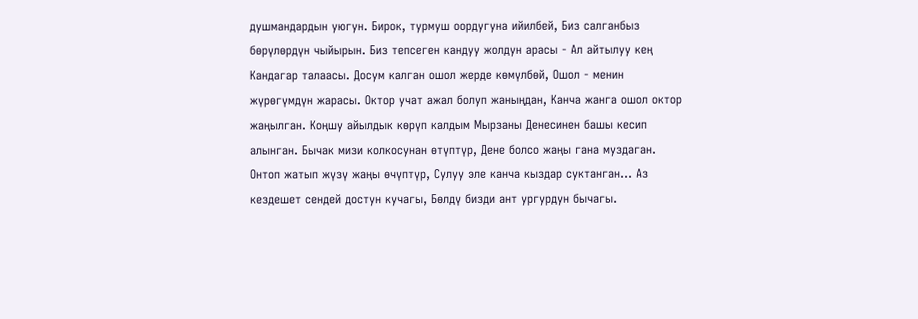душмандардын уюгун. Бирок, турмуш оордугуна ийилбей, Биз салганбыз бөрүлөрдүн чыйырын. Биз тепсеген кандуу жолдун арасы - Ал айтылуу кең Кандагар талаасы. Досум калган ошол жерде көмүлбөй, Ошол - менин жүрөгүмдүн жарасы. Октор учат ажал болуп жаныңдан, Канча жанга ошол октор жаңылган. Коңшу айылдык көрүп калдым Мырзаны Денесинен башы кесип алынган. Бычак мизи колкосунан өтүптүр, Дене болсо жаңы гана муздаган. Онтоп жатып жүзү жаңы өчүптүр, Сулуу эле канча кыздар суктанган... Аз кездешет сендей достун кучагы, Бөлдү бизди ант ургурдун бычагы.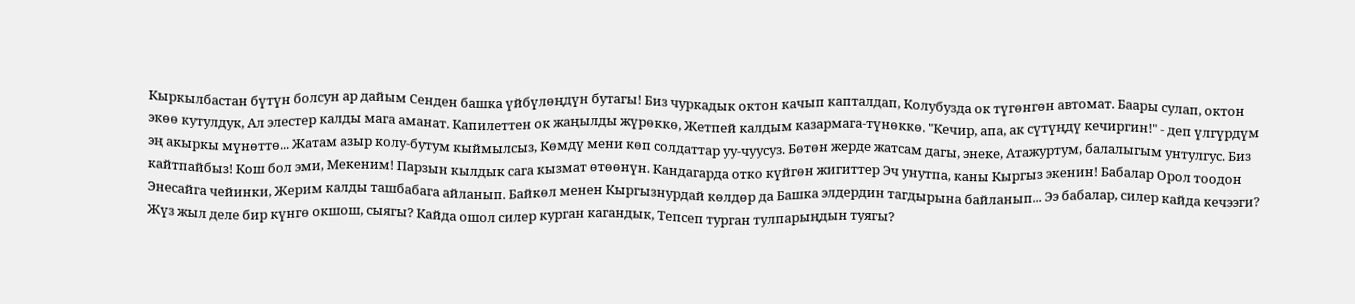Кыркылбастан бүтүн болсун ар дайым Сенден башка үйбүлөңдүн бутагы! Биз чуркадык октон качып капталдап, Колубузда ок түгөнгөн автомат. Баары сулап, октон экөө кутулдук, Ал элестер калды мага аманат. Капилеттен ок жаңылды жүрөккө, Жетпей калдым казармага-түнөккө. "Кечир, апа, ак сүтүңдү кечиргин!" - деп үлгүрдүм эң акыркы мүнөттө... Жатам азыр колу-бутум кыймылсыз, Көмдү мени көп солдаттар уу-чуусуз. Бөтөн жерде жатсам дагы, энеке, Атажуртум, балалыгым унтулгус. Биз кайтпайбыз! Кош бол эми, Мекеним! Парзын кылдык сага кызмат өтөөнүн. Кандагарда отко күйгөн жигиттер Эч унутпа, каны Кыргыз экенин! Бабалар Орол тоодон Энесайга чейинки, Жерим калды ташбабага айланып. Байкөл менен Кыргызнурдай көлдөр да Башка элдердин тагдырына байланып... Ээ бабалар, силер кайда кечээги? Жүз жыл деле бир күнгө окшош, сыягы? Кайда ошол силер курган кагандык, Тепсеп турган тулпарыңдын туягы?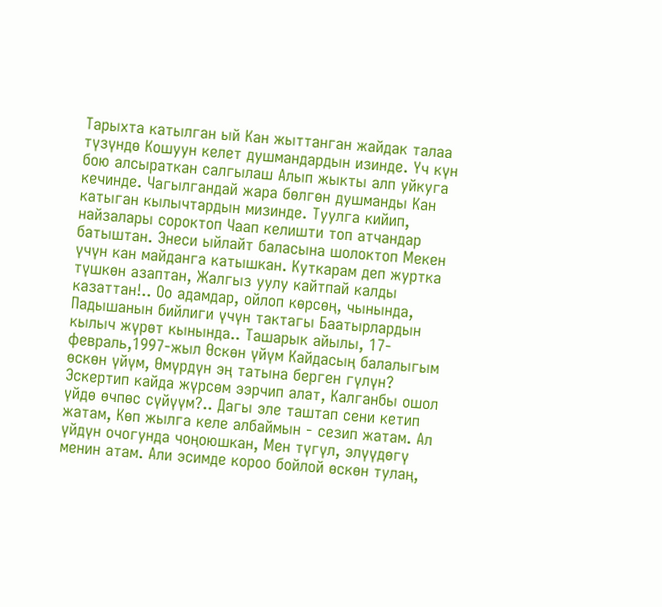Тарыхта катылган ый Кан жыттанган жайдак талаа түзүндө Кошуун келет душмандардын изинде. Үч күн бою алсыраткан салгылаш Алып жыкты алп уйкуга кечинде. Чагылгандай жара бөлгөн душманды Кан катыган кылычтардын мизинде. Туулга кийип, найзалары сороктоп Чаап келишти топ атчандар батыштан. Энеси ыйлайт баласына шолоктоп Мекен үчүн кан майданга катышкан. Куткарам деп журтка түшкөн азаптан, Жалгыз уулу кайтпай калды казаттан!.. Оо адамдар, ойлоп көрсөң, чынында, Падышанын бийлиги үчүн тактагы Баатырлардын кылыч жүрөт кынында.. Ташарык айылы, 17-февраль,1997-жыл Өскөн үйүм Кайдасың балалыгым өскөн үйүм, Өмүрдүн эң татына берген гүлүн? Эскертип кайда жүрсөм ээрчип алат, Калганбы ошол үйдө өчпөс сүйүүм?.. Дагы эле таштап сени кетип жатам, Көп жылга келе албаймын - сезип жатам. Ал үйдүн очогунда чоңоюшкан, Мен түгүл, элүүдөгү менин атам. Али эсимде короо бойлой өскөн тулаң,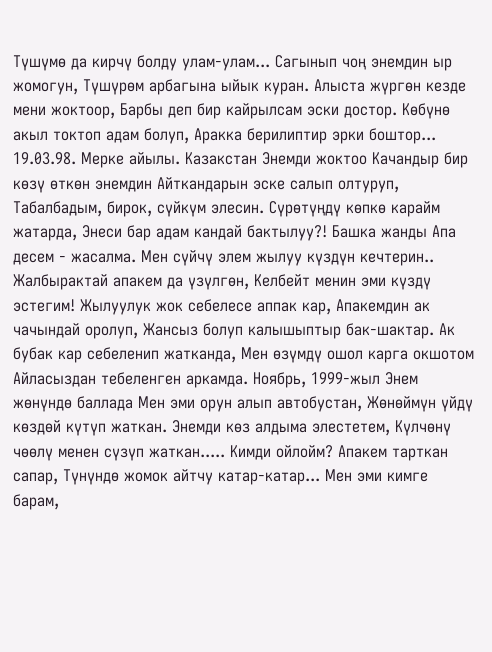Түшүмө да кирчү болду улам-улам... Сагынып чоң энемдин ыр жомогун, Түшүрөм арбагына ыйык куран. Алыста жүргөн кезде мени жоктоор, Барбы деп бир кайрылсам эски достор. Көбүнө акыл токтоп адам болуп, Аракка берилиптир эрки боштор... 19.03.98. Мерке айылы. Казакстан Энемди жоктоо Качандыр бир көзү өткөн энемдин Айткандарын эске салып олтуруп, Табалбадым, бирок, сүйкүм элесин. Сүрөтүңдү көпкө карайм жатарда, Энеси бар адам кандай бактылуу?! Башка жанды Апа десем - жасалма. Мен сүйчү элем жылуу күздүн кечтерин.. Жалбырактай апакем да үзүлгөн, Келбейт менин эми күздү эстегим! Жылуулук жок себелесе аппак кар, Апакемдин ак чачындай оролуп, Жансыз болуп калышыптыр бак-шактар. Ак бубак кар себеленип жатканда, Мен өзүмдү ошол карга окшотом Айласыздан тебеленген аркамда. Ноябрь, 1999-жыл Энем жөнүндө баллада Мен эми орун алып автобустан, Жөнөймүн үйдү көздөй күтүп жаткан. Энемди көз алдыма элестетем, Күлчөнү чөөлү менен сүзүп жаткан..... Кимди ойлойм? Апакем тарткан сапар, Түнүндө жомок айтчу катар-катар... Мен эми кимге барам,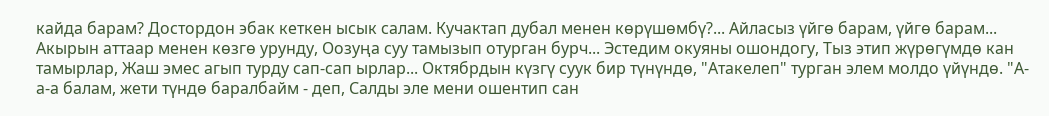кайда барам? Достордон эбак кеткен ысык салам. Кучактап дубал менен көрүшөмбү?... Айласыз үйгө барам, үйгө барам... Акырын аттаар менен көзгө урунду, Оозуңа суу тамызып отурган бурч... Эстедим окуяны ошондогу, Тыз этип жүрөгүмдө кан тамырлар, Жаш эмес агып турду сап-сап ырлар... Октябрдын күзгү суук бир түнүндө, "Атакелеп" турган элем молдо үйүндө. "А-а-а балам, жети түндө баралбайм - деп, Салды эле мени ошентип сан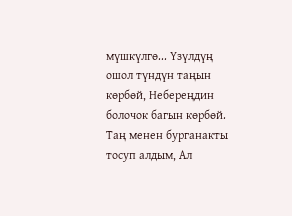мүшкүлгө... Үзүлдүң ошол түндүн таңын көрбөй, Небереңдин болочок багын көрбөй. Таң менен бурганакты тосуп алдым, Ал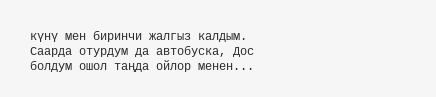күнү мен биринчи жалгыз калдым. Саарда отурдум да автобуска, Дос болдум ошол таңда ойлор менен...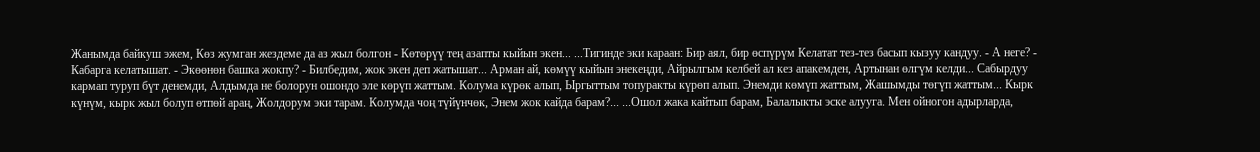Жанымда байкуш эжем, Көз жумган жездеме да аз жыл болгон - Көтөрүү тең азапты кыйын экен... ...Тигинде эки караан: Бир аял, бир өспүрүм Келатат тез-тез басып кызуу кандуу. - А неге? - Кабарга келатышат. - Экөөнөн башка жокпу? - Билбедим, жок экен деп жатышат... Арман ай, көмүү кыйын энекеңди, Айрылгым келбей ал кез апакемден, Артынан өлгүм келди... Сабырдуу кармап туруп бүт денемди, Алдымда не болорун ошондо эле көрүп жаттым. Колума күрөк алып, Ыргыттым топуракты күрөп алып. Энемди көмүп жаттым, Жашымды төгүп жаттым... Кырк күнүм, кырк жыл болуп өтпөй араң, Жолдорум эки тарам. Колумда чоң түйүнчөк, Энем жок кайда барам?... ...Ошол жака кайтып барам, Балалыкты эске алууга. Мен ойногон адырларда,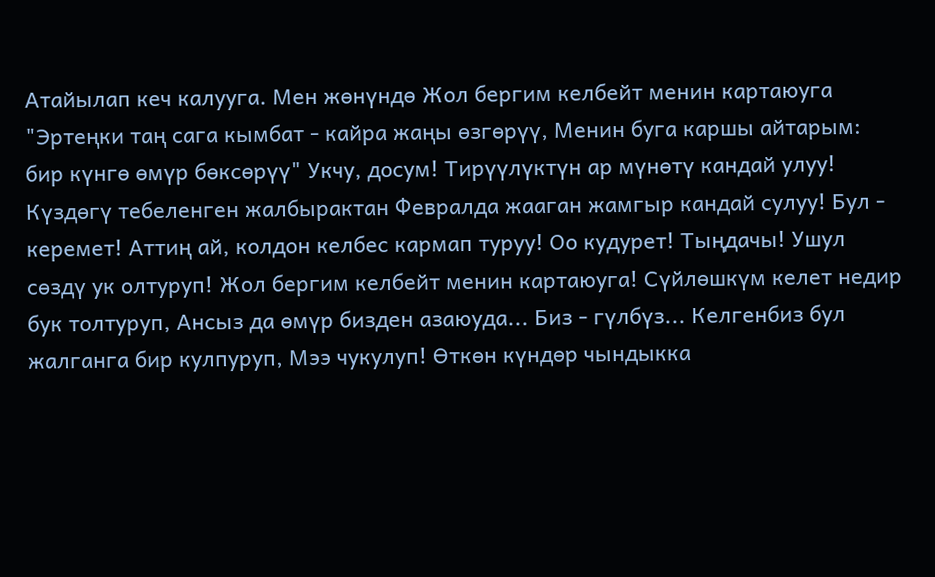Атайылап кеч калууга. Мен жөнүндө Жол бергим келбейт менин картаюуга "Эртеңки таң сага кымбат - кайра жаңы өзгөрүү, Менин буга каршы айтарым: бир күнгө өмүр бөксөрүү" Укчу, досум! Тирүүлүктүн ар мүнөтү кандай улуу! Күздөгү тебеленген жалбырактан Февралда жааган жамгыр кандай сулуу! Бул - керемет! Аттиң ай, колдон келбес кармап туруу! Оо кудурет! Тыңдачы! Ушул сөздү ук олтуруп! Жол бергим келбейт менин картаюуга! Сүйлөшкүм келет недир бук толтуруп, Ансыз да өмүр бизден азаюуда... Биз - гүлбүз... Келгенбиз бул жалганга бир кулпуруп, Мээ чукулуп! Өткөн күндөр чындыкка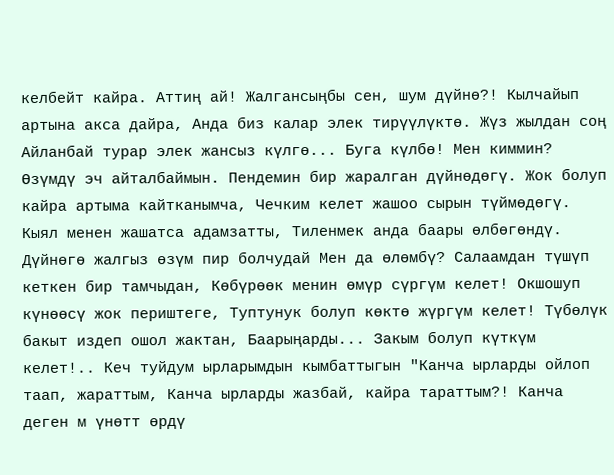келбейт кайра. Аттиң ай! Жалгансыңбы сен, шум дүйнө?! Кылчайып артына акса дайра, Анда биз калар элек тирүүлүктө. Жүз жылдан соң Айланбай турар элек жансыз күлгө... Буга күлбө! Мен киммин? Өзүмдү эч айталбаймын. Пендемин бир жаралган дүйнөдөгү. Жок болуп кайра артыма кайтканымча, Чечким келет жашоо сырын түймөдөгү. Кыял менен жашатса адамзатты, Тиленмек анда баары өлбөгөндү. Дүйнөгө жалгыз өзүм пир болчудай Мен да өлөмбү? Салаамдан түшүп кеткен бир тамчыдан, Көбүрөөк менин өмүр сүргүм келет! Окшошуп күнөөсү жок периштеге, Туптунук болуп көктө жүргүм келет! Түбөлүк бакыт издеп ошол жактан, Баарыңарды... Закым болуп күткүм келет!.. Кеч туйдум ырларымдын кымбаттыгын "Канча ырларды ойлоп таап, жараттым, Канча ырларды жазбай, кайра тараттым?! Канча деген м үнөтт өрдү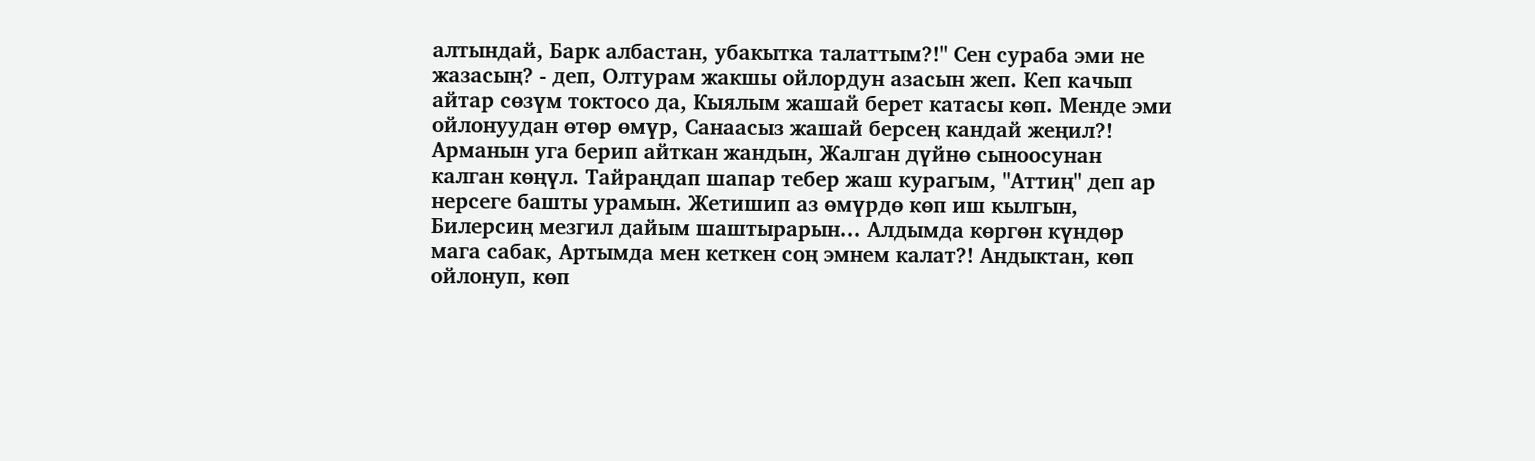алтындай, Барк албастан, убакытка талаттым?!" Сен сураба эми не жазасың? - деп, Олтурам жакшы ойлордун азасын жеп. Кеп качып айтар сөзүм токтосо да, Кыялым жашай берет катасы көп. Менде эми ойлонуудан өтөр өмүр, Санаасыз жашай берсең кандай жеңил?! Арманын уга берип айткан жандын, Жалган дүйнө сыноосунан калган көңүл. Тайраңдап шапар тебер жаш курагым, "Аттиң" деп ар нерсеге башты урамын. Жетишип аз өмүрдө көп иш кылгын, Билерсиң мезгил дайым шаштырарын... Алдымда көргөн күндөр мага сабак, Артымда мен кеткен соң эмнем калат?! Андыктан, көп ойлонуп, көп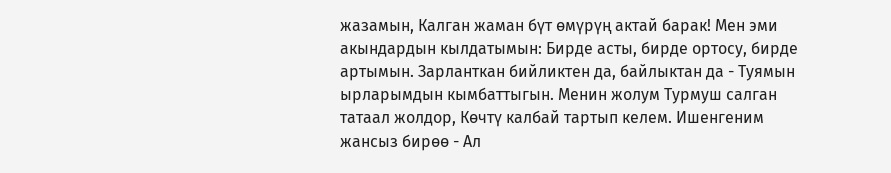жазамын, Калган жаман бүт өмүрүң актай барак! Мен эми акындардын кылдатымын: Бирде асты, бирде ортосу, бирде артымын. Зарланткан бийликтен да, байлыктан да - Туямын ырларымдын кымбаттыгын. Менин жолум Турмуш салган татаал жолдор, Көчтү калбай тартып келем. Ишенгеним жансыз бирөө - Ал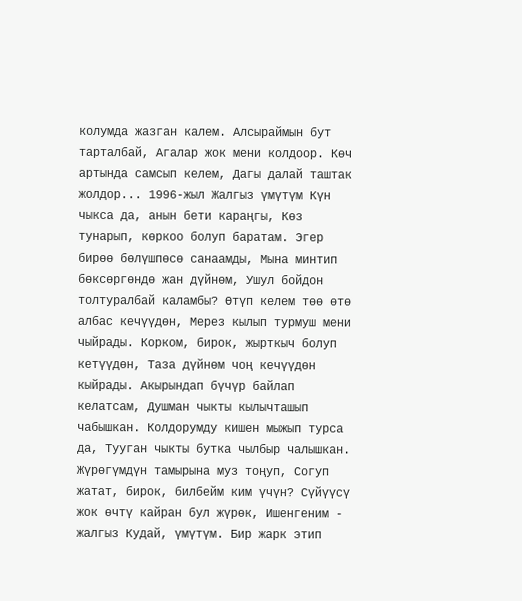колумда жазган калем. Алсыраймын бут тарталбай, Агалар жок мени колдоор. Көч артында самсып келем, Дагы далай таштак жолдор... 1996-жыл Жалгыз үмүтүм Күн чыкса да, анын бети караңгы, Көз тунарып, көркоо болуп баратам. Эгер бирөө бөлүшпөсө санаамды, Мына минтип бөксөргөндө жан дүйнөм, Ушул бойдон толтуралбай каламбы? Өтүп келем төө өтө албас кечүүдөн, Мерез кылып турмуш мени чыйрады. Корком, бирок, жырткыч болуп кетүүдөн, Таза дүйнөм чоң кечүүдөн кыйрады. Акырындап бүчүр байлап келатсам, Душман чыкты кылычташып чабышкан. Колдорумду кишен мыжып турса да, Тууган чыкты бутка чылбыр чалышкан. Жүрөгүмдүн тамырына муз тоңуп, Согуп жатат, бирок, билбейм ким үчүн? Сүйүүсү жок өчтү кайран бул жүрөк, Ишенгеним - жалгыз Кудай, үмүтүм. Бир жарк этип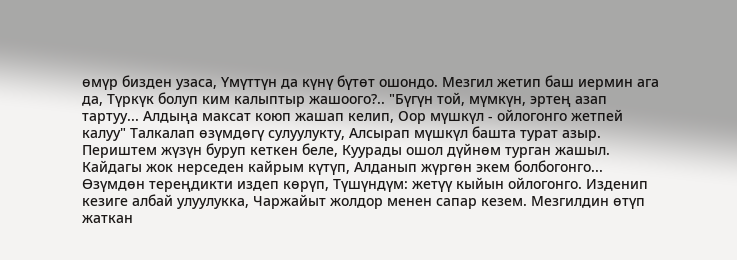өмүр бизден узаса, Үмүттүн да күнү бүтөт ошондо. Мезгил жетип баш иермин ага да, Түркүк болуп ким калыптыр жашоого?.. "Бүгүн той, мүмкүн, эртең азап тартуу... Алдыңа максат коюп жашап келип, Оор мүшкүл - ойлогонго жетпей калуу" Талкалап өзүмдөгү сулуулукту, Алсырап мүшкүл башта турат азыр. Периштем жүзүн буруп кеткен беле, Куурады ошол дүйнөм турган жашыл. Кайдагы жок нерседен кайрым күтүп, Алданып жүргөн экем болбогонго... Өзүмдөн тереңдикти издеп көрүп, Түшүндүм: жетүү кыйын ойлогонго. Изденип кезиге албай улуулукка, Чаржайыт жолдор менен сапар кезем. Мезгилдин өтүп жаткан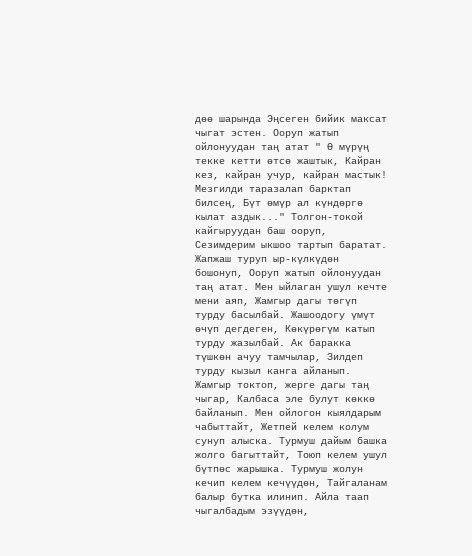дөө шарында Эңсеген бийик максат чыгат эстен. Ооруп жатып ойлонуудан таң атат " Ө мүрүң текке кетти өтсө жаштык, Кайран кез, кайран учур, кайран мастык! Мезгилди таразалап барктап билсең, Бүт өмүр ал күндөргө кылат аздык..." Толгон-токой кайгыруудан баш ооруп, Сезимдерим ыкшоо тартып баратат. Жапжаш туруп ыр-күлкүдөн бошонуп, Ооруп жатып ойлонуудан таң атат. Мен ыйлаган ушул кечте мени аяп, Жамгыр дагы төгүп турду басылбай. Жашоодогу үмүт өчүп дегдеген, Көкүрөгүм катып турду жазылбай. Ак баракка түшкөн ачуу тамчылар, Зилдеп турду кызыл канга айланып. Жамгыр токтоп, жерге дагы таң чыгар, Калбаса эле булут көккө байланып. Мен ойлогон кыялдарым чабыттайт, Жетпей келем колум сунуп алыска. Турмуш дайым башка жолго багыттайт, Тоюп келем ушул бүтпөс жарышка. Турмуш жолун кечип келем кечүүдөн, Тайгаланам балыр бутка илинип. Айла таап чыгалбадым эзүүдөн,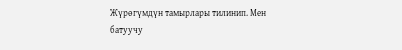Жүрөгүмдүн тамырлары тилинип. Мен батуучу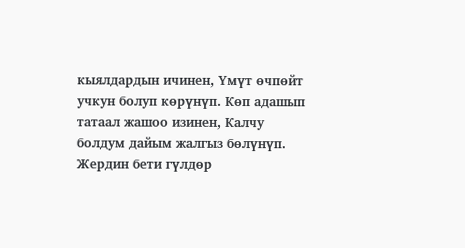кыялдардын ичинен, Үмүт өчпөйт учкун болуп көрүнүп. Көп адашып татаал жашоо изинен, Калчу болдум дайым жалгыз бөлүнүп. Жердин бети гүлдөр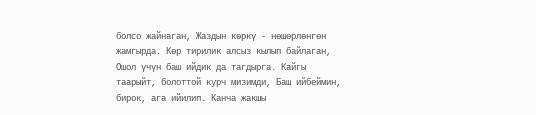болсо жайнаган, Жаздын көркү - нөшөрлөнгөн жамгырда. Көр тирилик алсыз кылып байлаган, Ошол үчүн баш ийдик да тагдырга. Кайгы таарыйт, болоттой курч мизимди, Баш ийбеймин, бирок, ага ийилип. Канча жакшы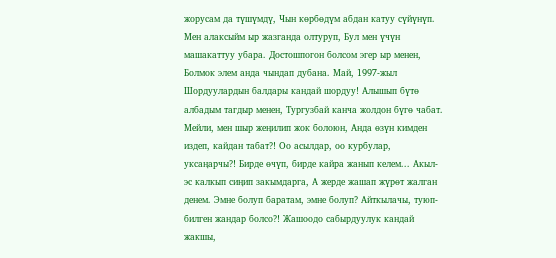жорусам да түшүмдү, Чын көрбөдүм абдан катуу сүйүнүп. Мен алаксыйм ыр жазганда олтуруп, Бул мен үчүн машакаттуу убара. Достошпогон болсом эгер ыр менен, Болмок элем анда чындап дубана. Май, 1997-жыл Шордуулардын балдары кандай шордуу! Алышып бүтө албадым тагдыр менен, Тургузбай канча жолдон бүгө чабат. Мейли, мен шыр жеңилип жок болоюн, Анда өзүн кимден издеп, кайдан табат?! Оо асылдар, оо курбулар, уксаңарчы?! Бирде өчүп, бирде кайра жанып келем... Акыл-эс калкып сиңип закымдарга, А жерде жашап жүрөт жалган денем. Эмне болуп баратам, эмне болуп? Айткылачы, туюп-билген жандар болсо?! Жашоодо сабырдуулук кандай жакшы,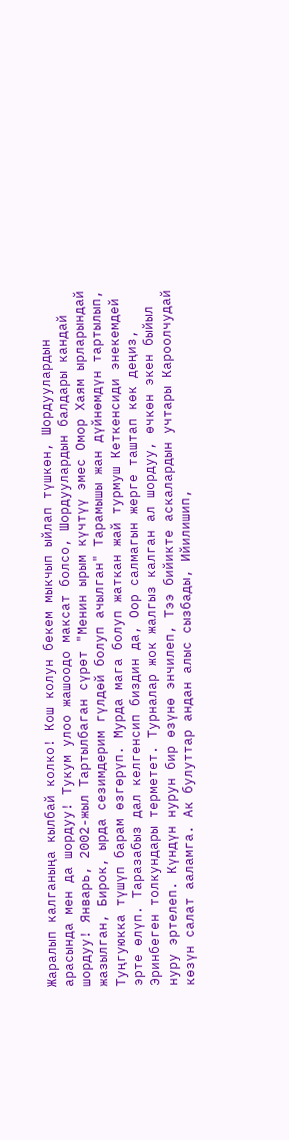Жаралып калганыңа кылбай колко! Кош колун бекем мыкчып ыйлап түшкөн, Шордуулардын арасында мен да шордуу! Тукум улоо жашоодо максат болсо, Шордуулардын балдары кандай шордуу! Январь, 2002-жыл Тартылбаган сүрөт "Менин ырым күчтүү эмес Омор Хаям ырларындай жазылган, Бирок, ырда сезимдерим гүлдөй болуп ачылган" Тарамышы жан дүйнөмдүн тартылып, Туңгуюкка түшүп барам өзгөрүп. Мурда мага болуп жаткан жай турмуш Кеткенсиди энекемдей эрте өлүп. Таразабыз дал келгенсип биздин да, Оор салмагын жерге таштап көк деңиз, Эринбеген толкундары терметет. Турналар жок жалгыз калган ал шордуу, өчкөн экен быйыл нуру эртелеп. Күндүн нурун бир өзүнө энчилеп, Тээ бийикте аскалардын учтары Кароолчудай көзүн салат ааламга. Ак булуттар андан алыс сызбады, Ийилишип,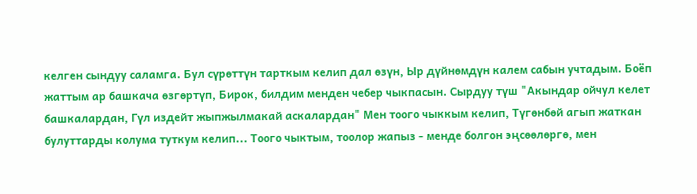келген сындуу саламга. Бул сүрөттүн тарткым келип дал өзүн, Ыр дүйнөмдүн калем сабын учтадым. Боёп жаттым ар башкача өзгөртүп, Бирок, билдим менден чебер чыкпасын. Сырдуу түш "Акындар ойчул келет башкалардан, Гүл издейт жыпжылмакай аскалардан" Мен тоого чыккым келип, Түгөнбөй агып жаткан булуттарды колума туткум келип... Тоого чыктым, тоолор жапыз - менде болгон эңсөөлөргө, мен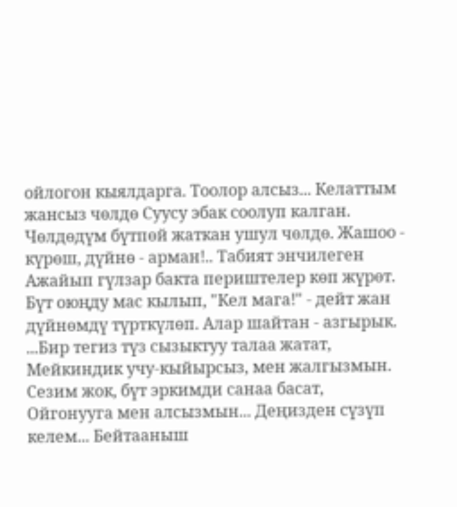ойлогон кыялдарга. Тоолор алсыз... Келаттым жансыз чөлдө Суусу эбак соолуп калган. Чөлдөдүм бүтпөй жаткан ушул чөлдө. Жашоо - күрөш, дүйнө - арман!.. Табият энчилеген Ажайып гүлзар бакта периштелер көп жүрөт. Бүт оюңду мас кылып, "Кел мага!" - дейт жан дүйнөмдү түрткүлөп. Алар шайтан - азгырык. ...Бир тегиз түз сызыктуу талаа жатат, Мейкиндик учу-кыйырсыз, мен жалгызмын. Сезим жок, бүт эркимди санаа басат, Ойгонууга мен алсызмын... Деңизден сүзүп келем... Бейтааныш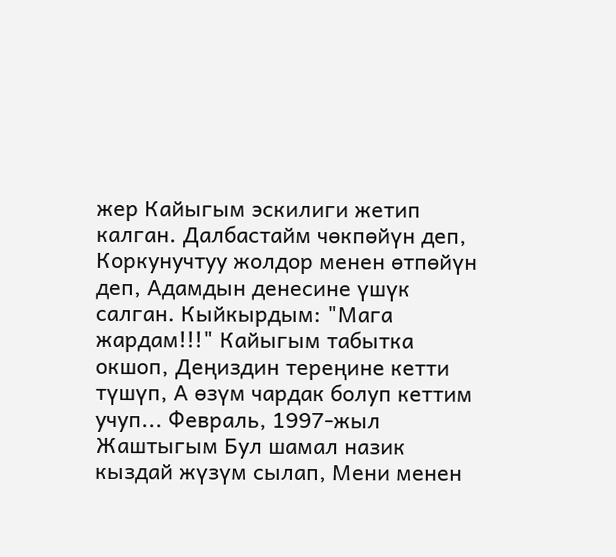жер Кайыгым эскилиги жетип калган. Далбастайм чөкпөйүн деп, Коркунучтуу жолдор менен өтпөйүн деп, Адамдын денесине үшүк салган. Кыйкырдым: "Мага жардам!!!" Кайыгым табытка окшоп, Деңиздин тереңине кетти түшүп, А өзүм чардак болуп кеттим учуп... Февраль, 1997-жыл Жаштыгым Бул шамал назик кыздай жүзүм сылап, Мени менен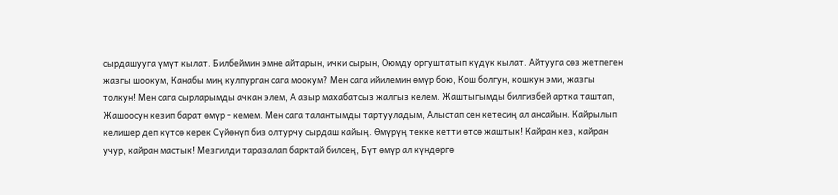сырдашууга үмүт кылат. Билбеймин эмне айтарын, ички сырын, Оюмду оргуштатып күдүк кылат. Айтууга сөз жетпеген жазгы шоокум, Канабы миң кулпурган сага моокум? Мен сага ийилемин өмүр бою, Кош болгун, кошкун эми, жазгы толкун! Мен сага сырларымды ачкан элем, А азыр махабатсыз жалгыз келем. Жаштыгымды билгизбей артка таштап, Жашоосун кезип барат өмүр - кемем. Мен сага талантымды тартууладым, Алыстап сен кетесиң ал ансайын. Кайрылып келишер деп күтсө керек Сүйөнүп биз олтурчу сырдаш кайың. Өмүрүң текке кетти өтсө жаштык! Кайран кез, кайран учур, кайран мастык! Мезгилди таразалап барктай билсең, Бүт өмүр ал күндөргө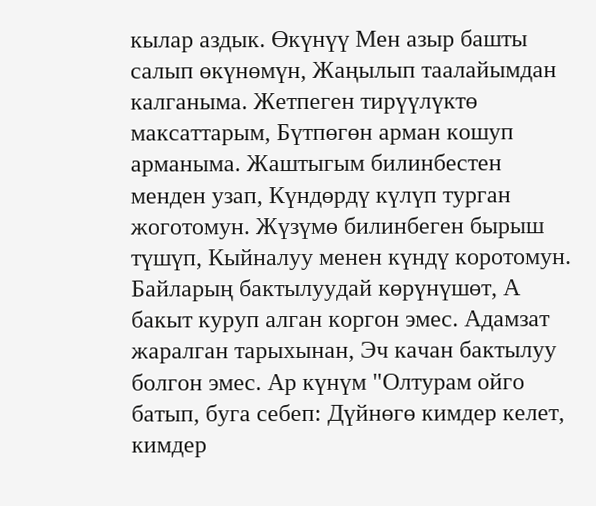кылар аздык. Өкүнүү Мен азыр башты салып өкүнөмүн, Жаңылып таалайымдан калганыма. Жетпеген тирүүлүктө максаттарым, Бүтпөгөн арман кошуп арманыма. Жаштыгым билинбестен менден узап, Күндөрдү күлүп турган жоготомун. Жүзүмө билинбеген бырыш түшүп, Кыйналуу менен күндү коротомун. Байларың бактылуудай көрүнүшөт, А бакыт куруп алган коргон эмес. Адамзат жаралган тарыхынан, Эч качан бактылуу болгон эмес. Ар күнүм "Олтурам ойго батып, буга себеп: Дүйнөгө кимдер келет, кимдер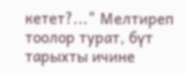кетет?..." Мелтиреп тоолор турат, бүт тарыхты ичине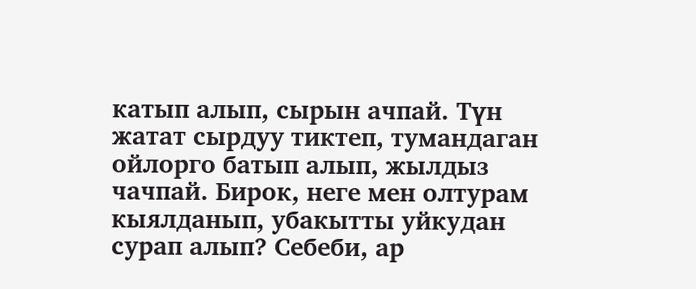катып алып, сырын ачпай. Түн жатат сырдуу тиктеп, тумандаган ойлорго батып алып, жылдыз чачпай. Бирок, неге мен олтурам кыялданып, убакытты уйкудан сурап алып? Себеби, ар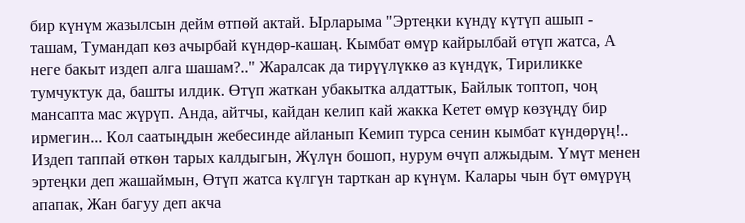бир күнүм жазылсын дейм өтпөй актай. Ырларыма "Эртеңки күндү күтүп ашып - ташам, Тумандап көз ачырбай күндөр-кашаң. Кымбат өмүр кайрылбай өтүп жатса, А неге бакыт издеп алга шашам?.." Жаралсак да тирүүлүккө аз күндүк, Тириликке тумчуктук да, башты илдик. Өтүп жаткан убакытка алдаттык, Байлык топтоп, чоң мансапта мас жүрүп. Анда, айтчы, кайдан келип кай жакка Кетет өмүр көзүңдү бир ирмегин... Кол саатыңдын жебесинде айланып Кемип турса сенин кымбат күндөрүң!.. Издеп таппай өткөн тарых калдыгын, Жүлүн бошоп, нурум өчүп алжыдым. Үмүт менен эртеңки деп жашаймын, Өтүп жатса күлгүн тарткан ар күнүм. Калары чын бүт өмүрүң апапак, Жан багуу деп акча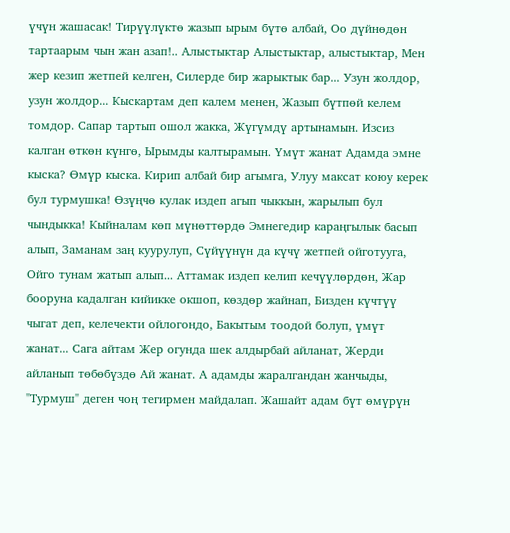үчүн жашасак! Тирүүлүктө жазып ырым бүтө албай, Оо дүйнөдөн тартаарым чын жан азап!.. Алыстыктар Алыстыктар, алыстыктар, Мен жер кезип жетпей келген, Силерде бир жарыктык бар... Узун жолдор, узун жолдор... Кыскартам деп калем менен, Жазып бүтпөй келем томдор. Сапар тартып ошол жакка, Жүгүмдү артынамын. Изсиз калган өткөн күнгө, Ырымды калтырамын. Үмүт жанат Адамда эмне кыска? Өмүр кыска. Кирип албай бир агымга, Улуу максат коюу керек бул турмушка! Өзүңчө кулак издеп агып чыккын, жарылып бул чындыкка! Кыйналам көп мүнөттөрдө Эмнегедир караңгылык басып алып, Заманам заң куурулуп, Сүйүүнүн да күчү жетпей ойготууга, Ойго тунам жатып алып... Аттамак издеп келип кечүүлөрдөн, Жар бооруна кадалган кийикке окшоп, көздөр жайнап, Бизден күчтүү чыгат деп, келечекти ойлогондо, Бакытым тоодой болуп, үмүт жанат... Сага айтам Жер огунда шек алдырбай айланат, Жерди айланып төбөбүздө Ай жанат. А адамды жаралгандан жанчыды, "Турмуш" деген чоң тегирмен майдалап. Жашайт адам бүт өмүрүн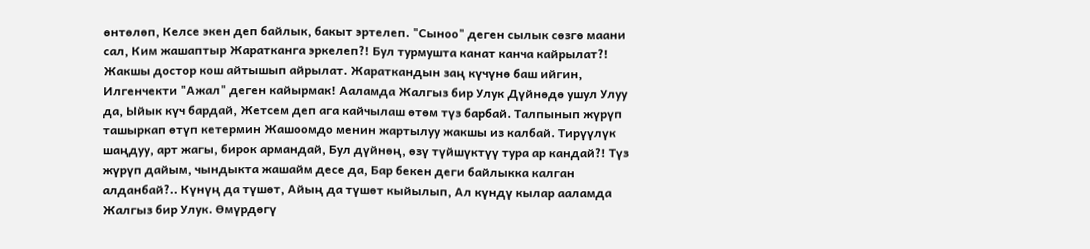өнтөлөп, Келсе экен деп байлык, бакыт эртелеп. "Сыноо" деген сылык сөзгө маани сал, Ким жашаптыр Жаратканга эркелеп?! Бул турмушта канат канча кайрылат?! Жакшы достор кош айтышып айрылат. Жараткандын заң күчүнө баш ийгин, Илгенчекти "Ажал" деген кайырмак! Ааламда Жалгыз бир Улук Дүйнөдө ушул Улуу да, Ыйык күч бардай, Жетсем деп ага кайчылаш өтөм түз барбай. Талпынып жүрүп ташыркап өтүп кетермин Жашоомдо менин жартылуу жакшы из калбай. Тирүүлүк шаңдуу, арт жагы, бирок армандай, Бул дүйнөң, өзү түйшүктүү тура ар кандай?! Түз жүрүп дайым, чындыкта жашайм десе да, Бар бекен деги байлыкка калган алданбай?.. Күнүң да түшөт, Айың да түшөт кыйылып, Ал күндү кылар ааламда Жалгыз бир Улук. Өмүрдөгү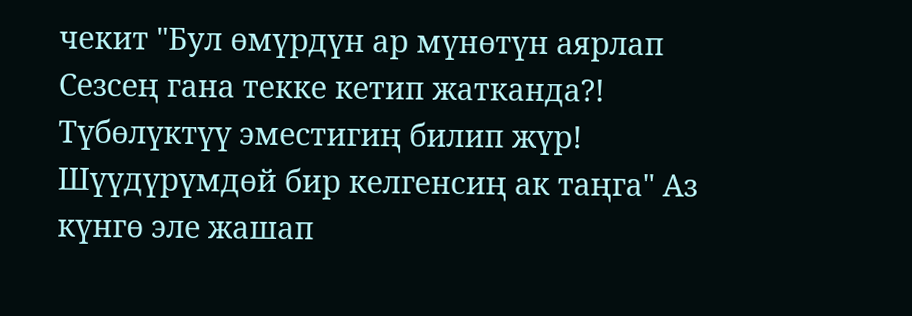чекит "Бул өмүрдүн ар мүнөтүн аярлап Сезсең гана текке кетип жатканда?! Түбөлүктүү эместигиң билип жүр! Шүүдүрүмдөй бир келгенсиң ак таңга" Аз күнгө эле жашап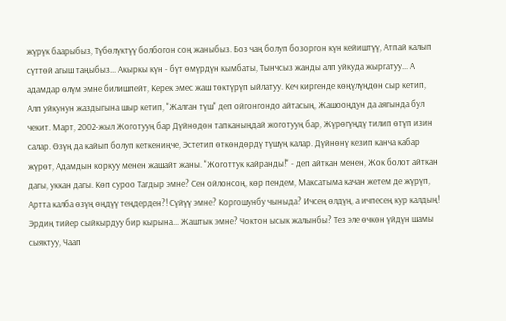жүрүк баарыбыз, Түбөлүктүү болбогон соң жаныбыз. Боз чаң болуп бозоргон күн кейиштүү, Атпай калып сүттөй агыш таңыбыз... Акыркы күн - бүт өмүрдүн кымбаты, Тынчсыз жанды алп уйкуда жыргатуу... А адамдар өлүм эмне билишпейт, Керек эмес жаш төктүрүп ыйлатуу. Кеч киргенде көңүлүңдөн сыр кетип, Алп уйкунун жаздыгына шыр кетип, "Жалган түш" деп ойгонгондо айтасың, Жашооңдун да аягында бул чекит. Март, 2002-жыл Жоготууң бар Дүйнөдөн тапканыңдай жоготууң бар, Жүрөгүңдү тилип өтүп изин салар. Өзүң да кайып болуп кеткениңче, Эстетип өткөндөрдү түшүң калар. Дүйнөнү кезип канча кабар жүрөт, Адамдын коркуу менен жашайт жаны. "Жоготтук кайранды!" - деп айткан менен, Жок болот айткан дагы, уккан дагы. Көп суроо Тагдыр эмне? Сен ойлонсоң, көр пендем, Максатыма качан жетем де жүрүп, Артта калба өзүң өңдүү теңдерден?! Сүйүү эмне? Коргошунбу чыныда? Ичсең өлдүң, а ичпесең кур калдың! Эрдиң тийер сыйкырдуу бир кырына... Жаштык эмне? Чоктон ысык жалынбы? Тез эле өчкөн үйдүн шамы сыяктуу, Чаап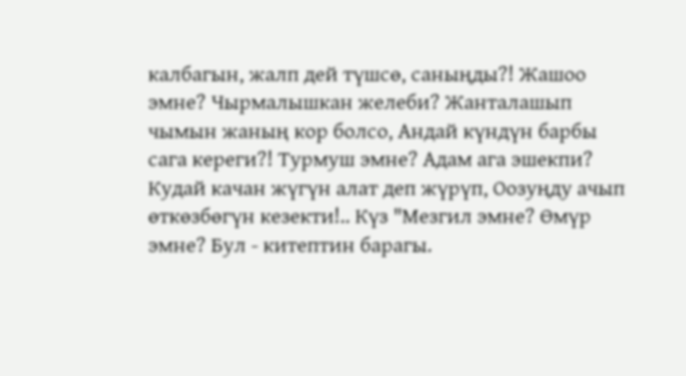калбагын, жалп дей түшсө, саныңды?! Жашоо эмне? Чырмалышкан желеби? Жанталашып чымын жаның кор болсо, Андай күндүн барбы сага кереги?! Турмуш эмне? Адам ага эшекпи? Кудай качан жүгүн алат деп жүрүп, Оозуңду ачып өткөзбөгүн кезекти!.. Күз "Мезгил эмне? Өмүр эмне? Бул - китептин барагы.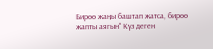Бирөө жаңы баштап жатса, бирөө жапты аягын" Күз деген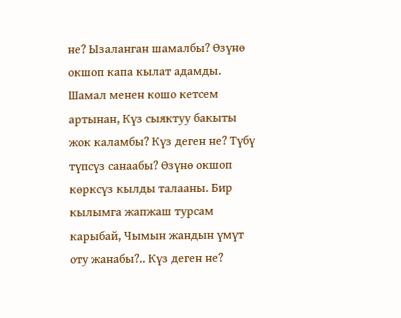не? Ызаланган шамалбы? Өзүнө окшоп капа кылат адамды. Шамал менен кошо кетсем артынан, Күз сыяктуу бакыты жок каламбы? Күз деген не? Түбү түпсүз санаабы? Өзүнө окшоп көрксүз кылды талааны. Бир кылымга жапжаш турсам карыбай, Чымын жандын үмүт оту жанабы?.. Күз деген не?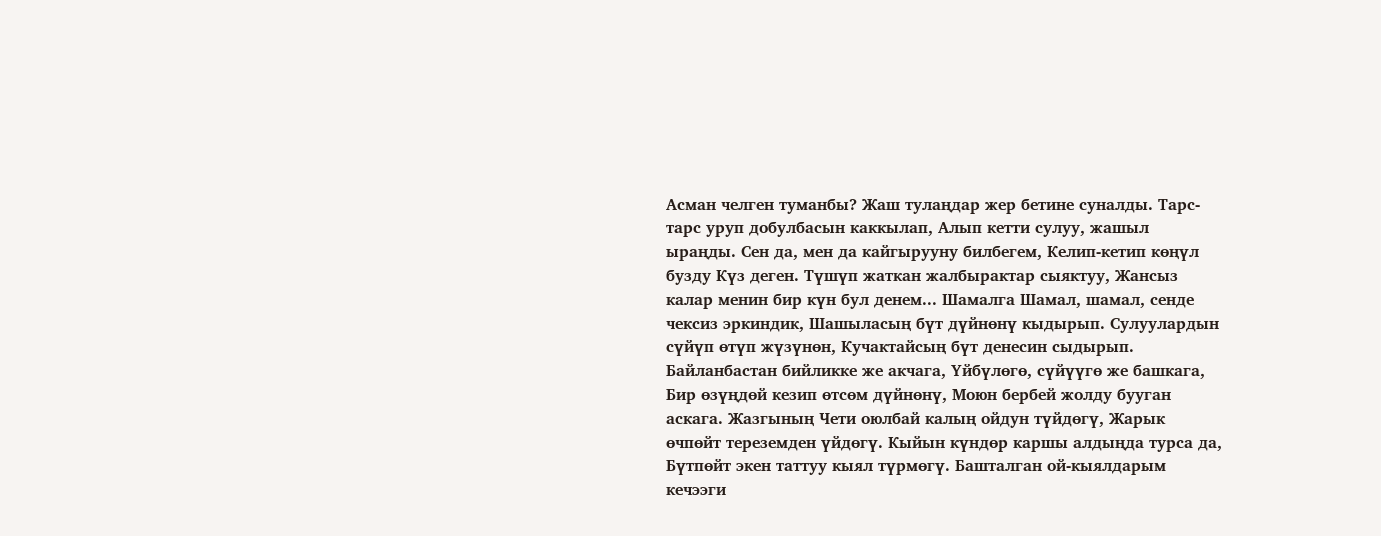Асман челген туманбы? Жаш тулаңдар жер бетине суналды. Тарс-тарс уруп добулбасын каккылап, Алып кетти сулуу, жашыл ыраңды. Сен да, мен да кайгырууну билбегем, Келип-кетип көңүл бузду Күз деген. Түшүп жаткан жалбырактар сыяктуу, Жансыз калар менин бир күн бул денем... Шамалга Шамал, шамал, сенде чексиз эркиндик, Шашыласың бүт дүйнөнү кыдырып. Сулуулардын сүйүп өтүп жүзүнөн, Кучактайсың бүт денесин сыдырып. Байланбастан бийликке же акчага, Үйбүлөгө, сүйүүгө же башкага, Бир өзүңдөй кезип өтсөм дүйнөнү, Моюн бербей жолду бууган аскага. Жазгының Чети оюлбай калың ойдун түйдөгү, Жарык өчпөйт тереземден үйдөгү. Кыйын күндөр каршы алдыңда турса да, Бүтпөйт экен таттуу кыял түрмөгү. Башталган ой-кыялдарым кечээги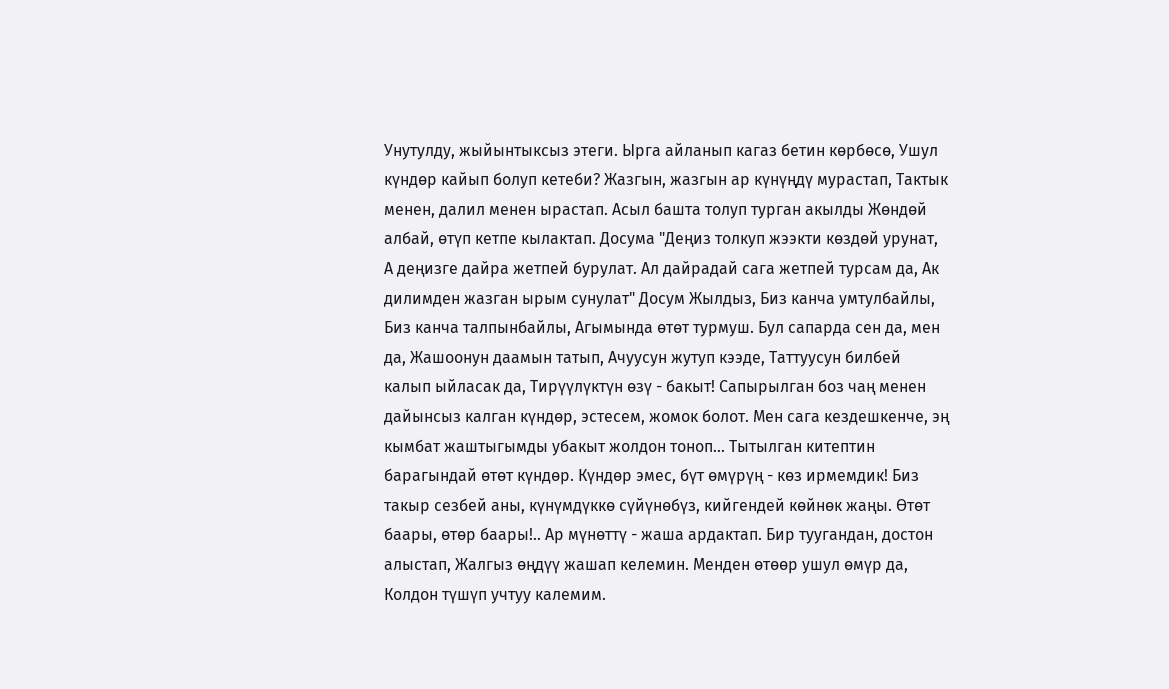Унутулду, жыйынтыксыз этеги. Ырга айланып кагаз бетин көрбөсө, Ушул күндөр кайып болуп кетеби? Жазгын, жазгын ар күнүңдү мурастап, Тактык менен, далил менен ырастап. Асыл башта толуп турган акылды Жөндөй албай, өтүп кетпе кылактап. Досума "Деңиз толкуп жээкти көздөй урунат, А деңизге дайра жетпей бурулат. Ал дайрадай сага жетпей турсам да, Ак дилимден жазган ырым сунулат" Досум Жылдыз, Биз канча умтулбайлы, Биз канча талпынбайлы, Агымында өтөт турмуш. Бул сапарда сен да, мен да, Жашоонун даамын татып, Ачуусун жутуп кээде, Таттуусун билбей калып ыйласак да, Тирүүлүктүн өзү - бакыт! Сапырылган боз чаң менен дайынсыз калган күндөр, эстесем, жомок болот. Мен сага кездешкенче, эң кымбат жаштыгымды убакыт жолдон тоноп... Тытылган китептин барагындай өтөт күндөр. Күндөр эмес, бүт өмүрүң - көз ирмемдик! Биз такыр сезбей аны, күнүмдүккө сүйүнөбүз, кийгендей көйнөк жаңы. Өтөт баары, өтөр баары!.. Ар мүнөттү - жаша ардактап. Бир туугандан, достон алыстап, Жалгыз өңдүү жашап келемин. Менден өтөөр ушул өмүр да, Колдон түшүп учтуу калемим.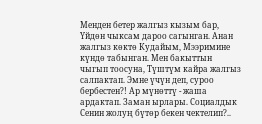Менден бетер жалгыз кызым бар, Үйдөн чыксам дароо сагынган. Анан жалгыз көктө Кудайым, Мээримине күндө табынган. Мен бакыттын чыгып тоосуна, Түштүм кайра жалгыз салпактап. Эмне үчүн деп, суроо бербестен?! Ар мүнөттү - жаша ардактап. Заман ырлары. Социалдык Сенин жолуң бүтөр бекен чектелип?..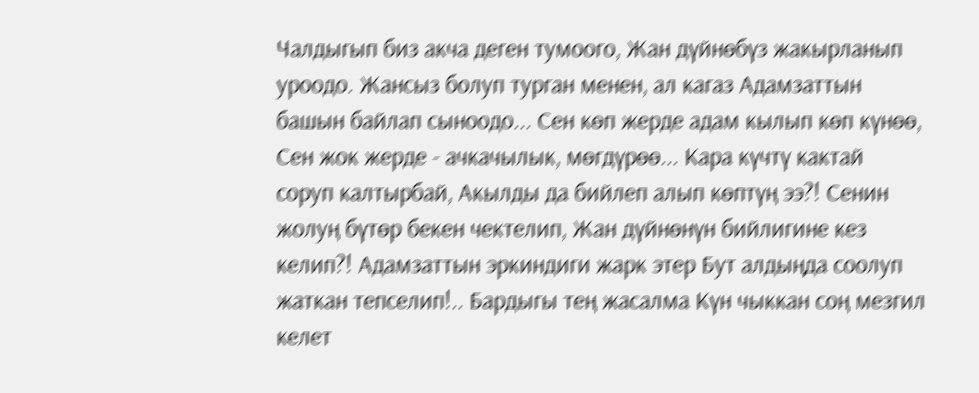Чалдыгып биз акча деген тумоого, Жан дүйнөбүз жакырланып уроодо. Жансыз болуп турган менен, ал кагаз Адамзаттын башын байлап сыноодо... Сен көп жерде адам кылып көп күнөө, Сен жок жерде - ачкачылык, мөгдүрөө... Кара күчтү кактай соруп калтырбай, Акылды да бийлеп алып көптүң ээ?! Сенин жолуң бүтөр бекен чектелип, Жан дүйнөнүн бийлигине кез келип?! Адамзаттын эркиндиги жарк этер Бут алдыңда соолуп жаткан тепселип!.. Бардыгы тең жасалма Күн чыккан соң мезгил келет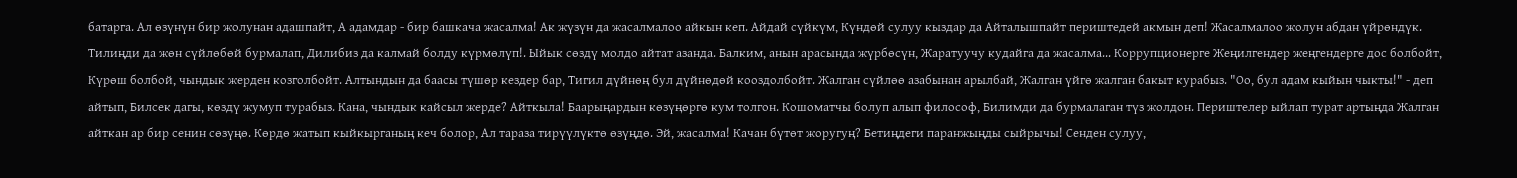батарга. Ал өзүнүн бир жолунан адашпайт, А адамдар - бир башкача жасалма! Ак жүзүн да жасалмалоо айкын кеп. Айдай сүйкүм, Күндөй сулуу кыздар да Айталышпайт периштедей акмын деп! Жасалмалоо жолун абдан үйрөндүк. Тилиңди да жөн сүйлөбөй бурмалап, Дилибиз да калмай болду күрмөлүп!. Ыйык сөздү молдо айтат азанда. Балким, анын арасында жүрбөсүн, Жаратуучу кудайга да жасалма... Коррупционерге Жеңилгендер жеңгендерге дос болбойт, Күрөш болбой, чындык жерден козголбойт. Алтындын да баасы түшөр кездер бар, Тигил дүйнөң бул дүйнөдөй кооздолбойт. Жалган сүйлөө азабынан арылбай, Жалган үйгө жалган бакыт курабыз. "Оо, бул адам кыйын чыкты!" - деп айтып, Билсек дагы, көздү жумуп турабыз. Кана, чындык кайсыл жерде? Айткыла! Баарыңардын көзүңөргө кум толгон. Кошоматчы болуп алып философ, Билимди да бурмалаган түз жолдон. Периштелер ыйлап турат артыңда Жалган айткан ар бир сенин сөзүңө. Көрдө жатып кыйкырганың кеч болор, Ал тараза тирүүлүктө өзүңдө. Эй, жасалма! Качан бүтөт жоругуң? Бетиңдеги паранжыңды сыйрычы! Сенден сулуу,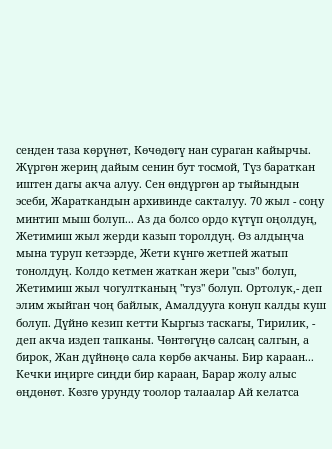сенден таза көрүнөт, Көчөдөгү нан сураган кайырчы. Жүргөн жериң дайым сенин бут тосмой, Түз бараткан иштен дагы акча алуу. Сен өндүргөн ар тыйындын эсеби, Жараткандын архивинде сакталуу. 70 жыл - соңу минтип мыш болуп... Аз да болсо ордо күтүп оңолдуң, Жетимиш жыл жерди казып торолдуң. Өз алдыңча мына туруп кетээрде, Жети күнгө жетпей жатып тонолдуң. Колдо кетмен жаткан жери "сыз" болуп, Жетимиш жыл чогултканың "туз" болуп. Ортолук,- деп элим жыйган чоң байлык, Амалдууга конуп калды куш болуп. Дүйнө кезип кетти Кыргыз таскагы, Тирилик, - деп акча издеп тапканы. Чөнтөгүңө салсаң салгын, а бирок, Жан дүйнөңө сала көрбө акчаны. Бир караан... Кечки иңирге сиңди бир караан, Барар жолу алыс өңдөнөт. Көзгө урунду тоолор талаалар Ай келатса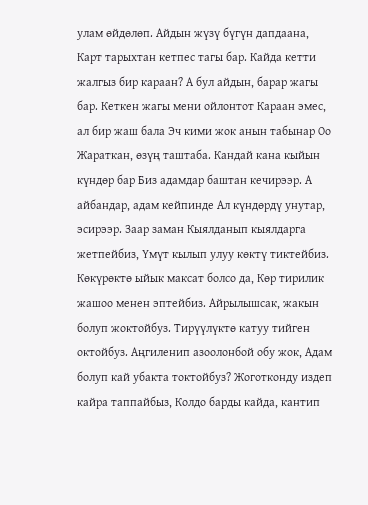улам өйдөлөп. Айдын жүзү бүгүн дапдаана, Карт тарыхтан кетпес тагы бар. Кайда кетти жалгыз бир караан? А бул айдын, барар жагы бар. Кеткен жагы мени ойлонтот Караан эмес, ал бир жаш бала Эч кими жок анын табынар Оо Жараткан, өзүң таштаба. Кандай кана кыйын күндөр бар Биз адамдар баштан кечирээр. А айбандар, адам кейпинде Ал күндөрдү унутар, эсирээр. Заар заман Кыялданып кыялдарга жетпейбиз, Үмүт кылып улуу көктү тиктейбиз. Көкүрөктө ыйык максат болсо да, Көр тирилик жашоо менен эптейбиз. Айрылышсак, жакын болуп жоктойбуз. Тирүүлүктө катуу тийген октойбуз. Аңгиленип азоолонбой обу жок, Адам болуп кай убакта токтойбуз? Жоготконду издеп кайра таппайбыз, Колдо барды кайда, кантип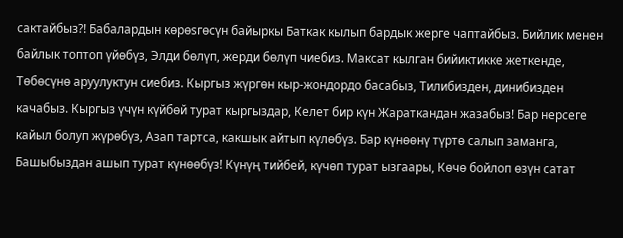сактайбыз?! Бабалардын көрөѕгөсүн байыркы Баткак кылып бардык жерге чаптайбыз. Бийлик менен байлык топтоп үйөбүз, Элди бөлүп, жерди бөлүп чиебиз. Максат кылган бийиктикке жеткенде, Төбөсүнө аруулуктун сиебиз. Кыргыз жүргөн кыр-жондордо басабыз, Тилибизден, динибизден качабыз. Кыргыз үчүн күйбөй турат кыргыздар, Келет бир күн Жараткандан жазабыз! Бар нерсеге кайыл болуп жүрөбүз, Азап тартса, какшык айтып күлөбүз. Бар күнөөнү түртө салып заманга, Башыбыздан ашып турат күнөөбүз! Күнүң тийбей, күчөп турат ызгаары, Көчө бойлоп өзүн сатат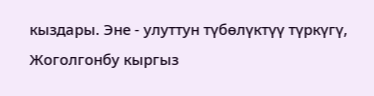кыздары. Эне - улуттун түбөлүктүү түркүгү, Жоголгонбу кыргыз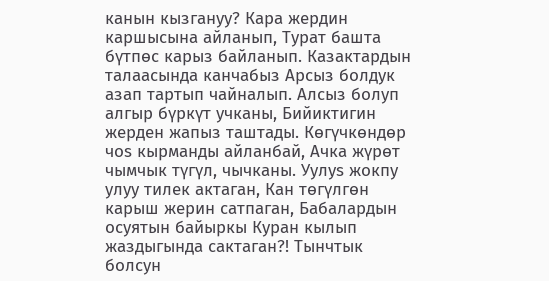канын кызгануу? Кара жердин каршысына айланып, Турат башта бүтпөс карыз байланып. Казактардын талаасында канчабыз Арсыз болдук азап тартып чайналып. Алсыз болуп алгыр бүркүт учканы, Бийиктигин жерден жапыз таштады. Көгүчкөндөр чоѕ кырманды айланбай, Ачка жүрөт чымчык түгүл, чычканы. Уулуѕ жокпу улуу тилек актаган, Кан төгүлгөн карыш жерин сатпаган, Бабалардын осуятын байыркы Куран кылып жаздыгында сактаган?! Тынчтык болсун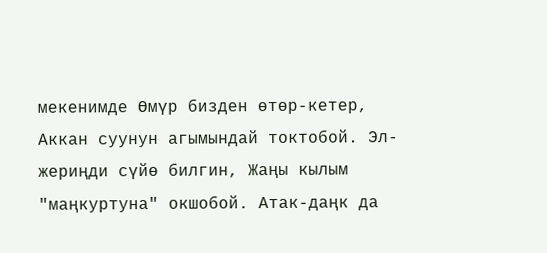мекенимде Өмүр бизден өтөр-кетер, Аккан суунун агымындай токтобой. Эл-жериңди сүйө билгин, Жаңы кылым "маңкуртуна" окшобой. Атак-даңк да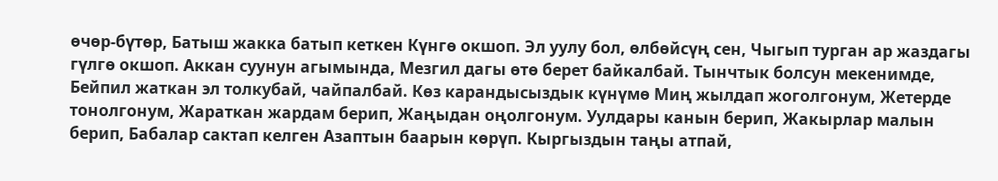өчөр-бүтөр, Батыш жакка батып кеткен Күнгө окшоп. Эл уулу бол, өлбөйсүң сен, Чыгып турган ар жаздагы гүлгө окшоп. Аккан суунун агымында, Мезгил дагы өтө берет байкалбай. Тынчтык болсун мекенимде, Бейпил жаткан эл толкубай, чайпалбай. Көз карандысыздык күнүмө Миң жылдап жоголгонум, Жетерде тонолгонум, Жараткан жардам берип, Жаңыдан оңолгонум. Уулдары канын берип, Жакырлар малын берип, Бабалар сактап келген Азаптын баарын көрүп. Кыргыздын таңы атпай,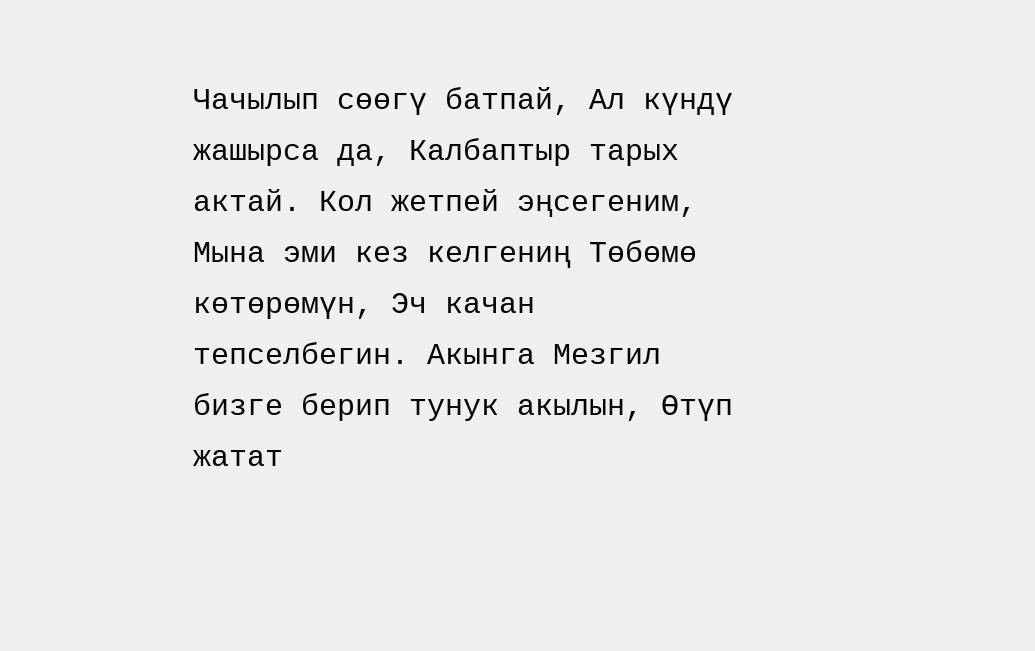Чачылып сөөгү батпай, Ал күндү жашырса да, Калбаптыр тарых актай. Кол жетпей эңсегеним, Мына эми кез келгениң Төбөмө көтөрөмүн, Эч качан тепселбегин. Акынга Мезгил бизге берип тунук акылын, Өтүп жатат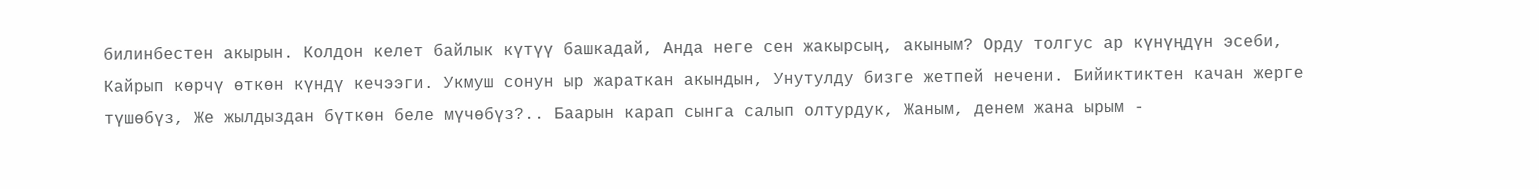билинбестен акырын. Колдон келет байлык күтүү башкадай, Анда неге сен жакырсың, акыным? Орду толгус ар күнүңдүн эсеби, Кайрып көрчү өткөн күндү кечээги. Укмуш сонун ыр жараткан акындын, Унутулду бизге жетпей нечени. Бийиктиктен качан жерге түшөбүз, Же жылдыздан бүткөн беле мүчөбүз?.. Баарын карап сынга салып олтурдук, Жаным, денем жана ырым -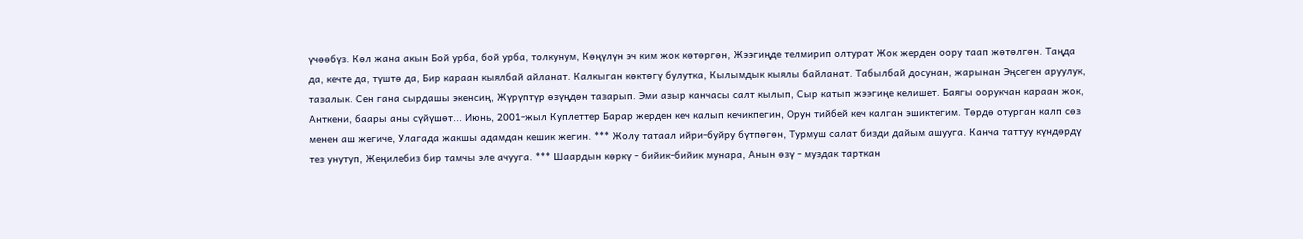үчөөбүз. Көл жана акын Бой урба, бой урба, толкунум, Көңүлүн эч ким жок көтөргөн, Жээгиңде телмирип олтурат Жок жерден оору таап жөтөлгөн. Таңда да, кечте да, түштө да, Бир караан кыялбай айланат. Калкыган көктөгү булутка, Кылымдык кыялы байланат. Табылбай досунан, жарынан Эңсеген аруулук, тазалык. Сен гана сырдашы экенсиң, Жүрүптүр өзүңдөн тазарып. Эми азыр канчасы салт кылып, Сыр катып жээгиңе келишет. Баягы оорукчан караан жок, Анткени, баары аны сүйүшөт... Июнь, 2001-жыл Куплеттер Барар жерден кеч калып кечикпегин, Орун тийбей кеч калган эшиктегим. Төрдө отурган калп сөз менен аш жегиче, Улагада жакшы адамдан кешик жегин. *** Жолу татаал ийри-буйру бүтпөгөн, Турмуш салат бизди дайым ашууга. Канча таттуу күндөрдү тез унутуп, Жеңилебиз бир тамчы эле ачууга. *** Шаардын көркү - бийик-бийик мунара, Анын өзү - муздак тарткан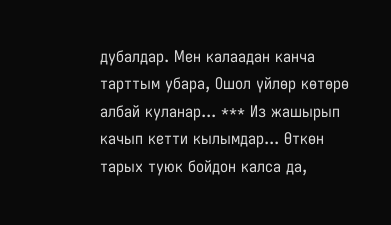дубалдар. Мен калаадан канча тарттым убара, Ошол үйлөр көтөрө албай куланар... *** Из жашырып качып кетти кылымдар... Өткөн тарых туюк бойдон калса да,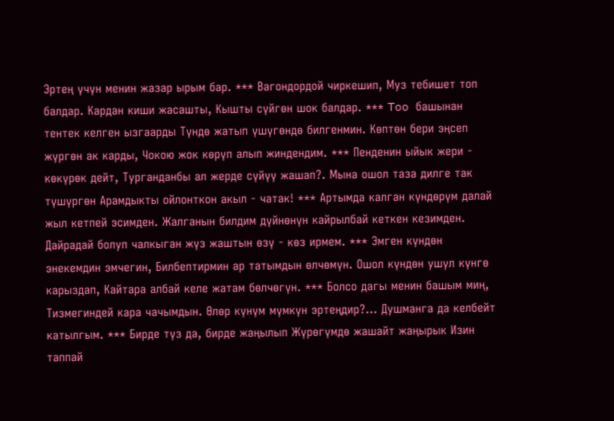Эртең үчүн менин жазар ырым бар. *** Вагондордой чиркешип, Муз тебишет топ балдар. Кардан киши жасашты, Кышты сүйгөн шок балдар. *** Too башынан тентек келген ызгаарды Түндө жатып үшүгөндө билгенмин. Көптөн бери эңсеп жүргөн ак карды, Чокою жок көрүп алып жиндендим. *** Пенденин ыйык жери - көкүрөк дейт, Турганданбы ал жерде сүйүү жашап?. Мына ошол таза дилге так түшүргөн Арамдыкты ойлонткон акыл - чатак! *** Артымда калган күндөрүм далай жыл кетпей эсимден. Жалганын билдим дүйнөнүн кайрылбай кеткен кезимден. Дайрадай болуп чалкыган жүз жаштын өзү - көз ирмем. *** Эмген күндөн энекемдин эмчегин, Билбептирмин ар татымдын өлчөмүн. Ошол күндөн ушул күнгө карыздап, Кайтара албай келе жатам бөлчөгүн. *** Болсо дагы менин башым миң, Тизмегиндей кара чачымдын. Өлөр күнүм мүмкүн эртеңдир?... Душманга да келбейт катылгым. *** Бирде түз да, бирде жаңылып Жүрөгүмдө жашайт жаңырык Изин таппай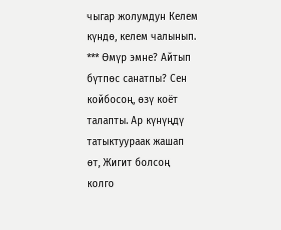чыгар жолумдун Келем күндө, келем чалынып. *** Өмүр эмне? Айтып бүтпөс санатпы? Сен койбосоң, өзү коёт талапты. Ар күнүңдү татыктуураак жашап өт, Жигит болсоң колго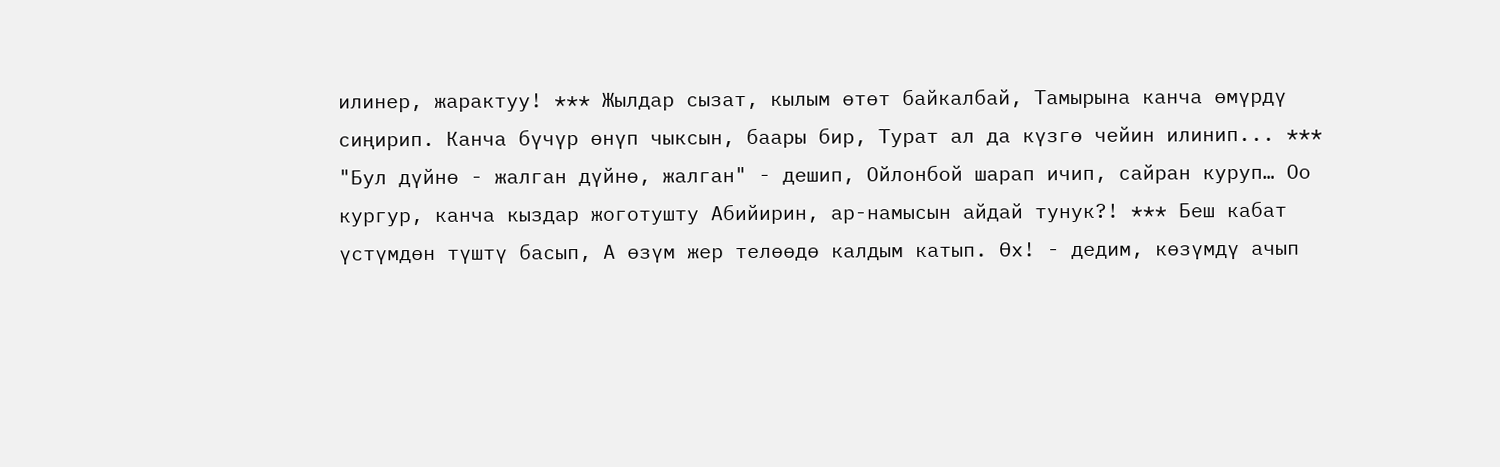илинер, жарактуу! *** Жылдар сызат, кылым өтөт байкалбай, Тамырына канча өмүрдү сиңирип. Канча бүчүр өнүп чыксын, баары бир, Турат ал да күзгө чейин илинип... *** "Бул дүйнө - жалган дүйнө, жалган" - дешип, Ойлонбой шарап ичип, сайран куруп… Оо кургур, канча кыздар жоготушту Абийирин, ар-намысын айдай тунук?! *** Беш кабат үстүмдөн түштү басып, А өзүм жер телөөдө калдым катып. Өх! - дедим, көзүмдү ачып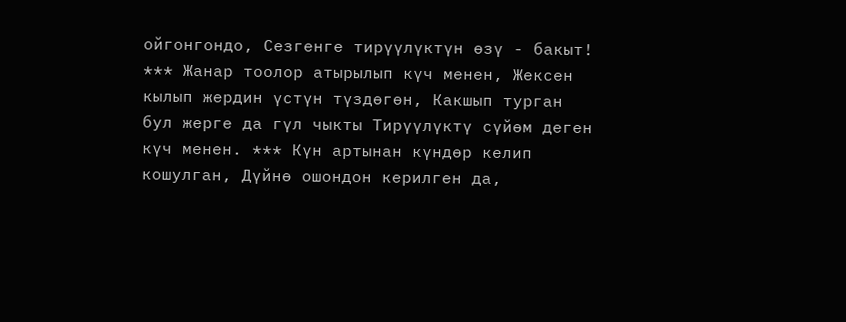ойгонгондо, Сезгенге тирүүлүктүн өзү - бакыт! *** Жанар тоолор атырылып күч менен, Жексен кылып жердин үстүн түздөгөн, Какшып турган бул жерге да гүл чыкты Тирүүлүктү сүйөм деген күч менен. *** Күн артынан күндөр келип кошулган, Дүйнө ошондон керилген да,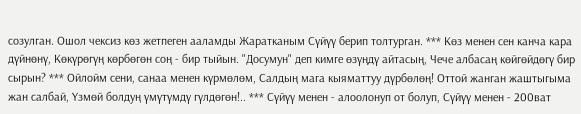созулган. Ошол чексиз көз жетпеген ааламды Жаратканым Сүйүү берип толтурган. *** Көз менен сен канча кара дүйнөнү, Көкүрөгүң көрбөгөн соң - бир тыйын. "Досумун" деп кимге өзүңдү айтасың, Чече албасаң көйгөйдөгү бир сырын? *** Ойлойм сени, санаа менен күрмөлөм, Салдың мага кыяматтуу дүрбөлөң! Оттой жанган жаштыгыма жан салбай, Үзмөй болдуң үмүтүмдү гүлдөгөн!.. *** Сүйүү менен - алоолонуп от болуп, Сүйүү менен - 200ват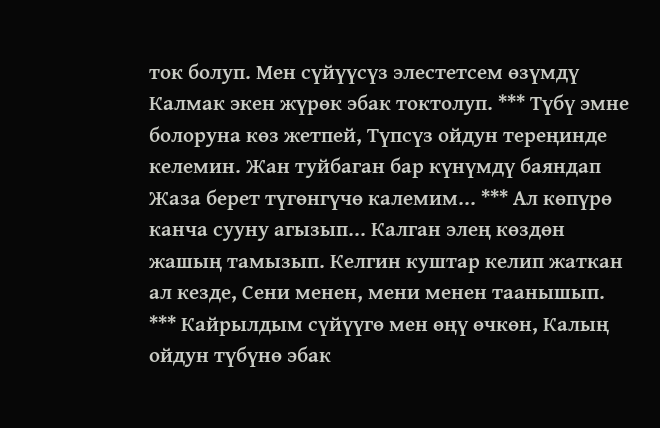ток болуп. Мен сүйүүсүз элестетсем өзүмдү Калмак экен жүрөк эбак токтолуп. *** Түбү эмне болоруна көз жетпей, Түпсүз ойдун тереңинде келемин. Жан туйбаган бар күнүмдү баяндап Жаза берет түгөнгүчө калемим... *** Ал көпүрө канча сууну агызып... Калган элең көздөн жашың тамызып. Келгин куштар келип жаткан ал кезде, Сени менен, мени менен таанышып. *** Кайрылдым сүйүүгө мен өңү өчкөн, Калың ойдун түбүнө эбак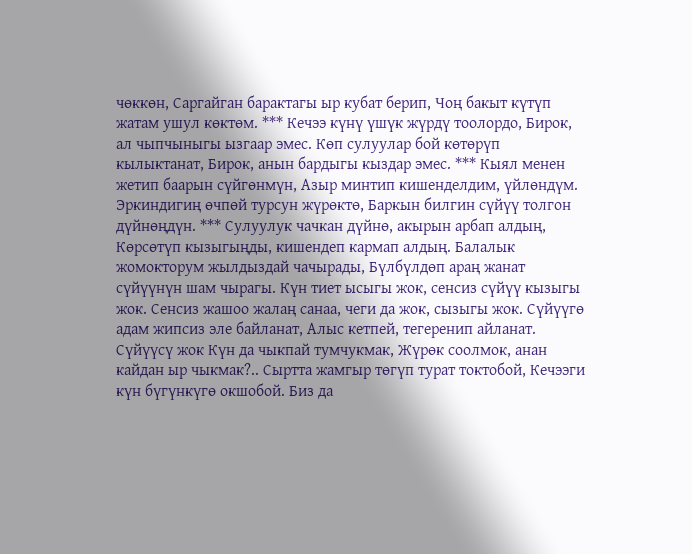чөккөн, Саргайган барактагы ыр кубат берип, Чоң бакыт күтүп жатам ушул көктөм. *** Кечээ күнү үшүк жүрдү тоолордо, Бирок, ал чыпчыныгы ызгаар эмес. Көп сулуулар бой көтөрүп кылыктанат, Бирок, анын бардыгы кыздар эмес. *** Кыял менен жетип баарын сүйгөнмүн, Азыр минтип кишенделдим, үйлөндүм. Эркиндигиң өчпөй турсун жүрөктө, Баркын билгин сүйүү толгон дүйнөңдүн. *** Сулуулук чачкан дүйнө, акырын арбап алдың, Көрсөтүп кызыгыңды, кишендеп кармап алдың. Балалык жомокторум жылдыздай чачырады, Бүлбүлдөп араң жанат сүйүүнүн шам чырагы. Күн тиет ысыгы жок, сенсиз сүйүү кызыгы жок. Сенсиз жашоо жалаң санаа, чеги да жок, сызыгы жок. Сүйүүгө адам жипсиз эле байланат, Алыс кетпей, тегеренип айланат. Сүйүүсү жок Күн да чыкпай тумчукмак, Жүрөк соолмок, анан кайдан ыр чыкмак?.. Сыртта жамгыр төгүп турат токтобой, Кечээги күн бүгүнкүгө окшобой. Биз да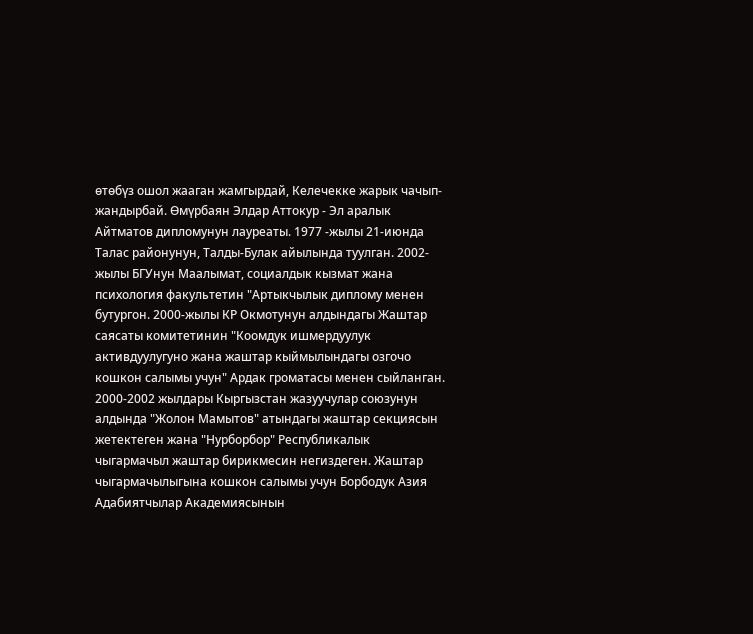өтөбүз ошол жааган жамгырдай, Келечекке жарык чачып-жандырбай. Өмүрбаян Элдар Аттокур - Эл аралык Айтматов дипломунун лауреаты. 1977 -жылы 21-июнда Талас районунун, Талды-Булак айылында туулган. 2002-жылы БГУнун Маалымат, социалдык кызмат жана психология факультетин "Артыкчылык диплому менен бутургон. 2000-жылы КР Окмотунун алдындагы Жаштар саясаты комитетинин "Коомдук ишмердуулук активдуулугуно жана жаштар кыймылындагы озгочо кошкон салымы учун" Ардак громатасы менен сыйланган. 2000-2002 жылдары Кыргызстан жазуучулар союзунун алдында "Жолон Мамытов" атындагы жаштар секциясын жетектеген жана "Нурборбор" Республикалык чыгармачыл жаштар бирикмесин негиздеген. Жаштар чыгармачылыгына кошкон салымы учун Борбодук Азия Адабиятчылар Академиясынын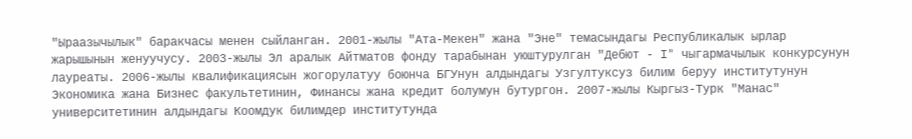"Ыраазычылык" баракчасы менен сыйланган. 2001-жылы "Ата-Мекен" жана "Эне" темасындагы Республикалык ырлар жарышынын женуучусу. 2003-жылы Эл аралык Айтматов фонду тарабынан уюштурулган "Дебют - I" чыгармачылык конкурсунун лауреаты. 2006-жылы квалификациясын жогорулатуу боюнча БГУнун алдындагы Узгултуксуз билим беруу институтунун Экономика жана Бизнес факультетинин, Финансы жана кредит болумун бутургон. 2007-жылы Кыргыз-Турк "Манас" университетинин алдындагы Коомдук билимдер институтунда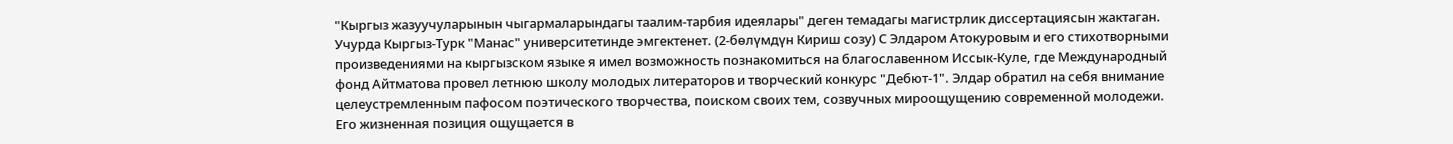"Кыргыз жазуучуларынын чыгармаларындагы таалим-тарбия идеялары" деген темадагы магистрлик диссертациясын жактаган. Учурда Кыргыз-Турк "Манас" университетинде эмгектенет. (2-бөлүмдүн Кириш созу) С Элдаром Атокуровым и его стихотворными произведениями на кыргызском языке я имел возможность познакомиться на благославенном Иссык-Куле, где Международный фонд Айтматова провел летнюю школу молодых литераторов и творческий конкурс "Дебют-1". Элдар обратил на себя внимание целеустремленным пафосом поэтического творчества, поиском своих тем, созвучных мироощущению современной молодежи. Его жизненная позиция ощущается в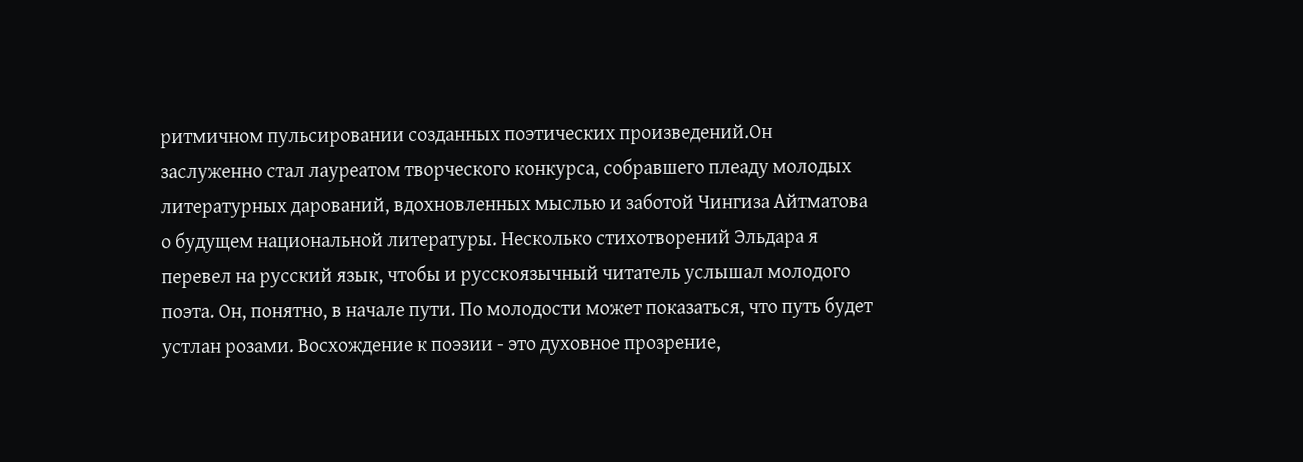ритмичном пульсировании созданных поэтических произведений.Он заслуженно стал лауреатом творческого конкурса, собравшего плеаду молодых литературных дарований, вдохновленных мыслью и заботой Чингиза Айтматова о будущем национальной литературы. Несколько стихотворений Эльдара я перевел на русский язык, чтобы и русскоязычный читатель услышал молодого поэта. Он, понятно, в начале пути. По молодости может показаться, что путь будет устлан розами. Восхождение к поэзии - это духовное прозрение,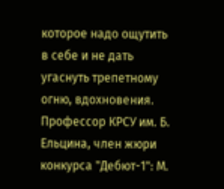которое надо ощутить в себе и не дать угаснуть трепетному огню, вдохновения. Профессор КРСУ им. Б. Ельцина, член жюри конкурса "Дебют-1": М.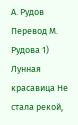А. Рудов Перевод М. Рудова 1) Лунная красавица Не стала рекой,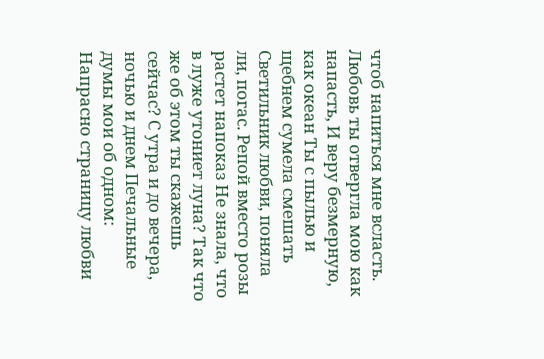чтоб напиться мне всласть. Любовь ты отвергла мою как напасть, И веру безмерную, как океан Ты с пылью и щебнем сумела смешать Светильник любви, поняла ли, погас. Репой вместо розы растет напоказ Не знала, что в луже утониет луна? Так что же об этом ты скажешь сейчас? С утра и до вечера, ночью и днем Печальные думы мои об одном: Напрасно страницу любви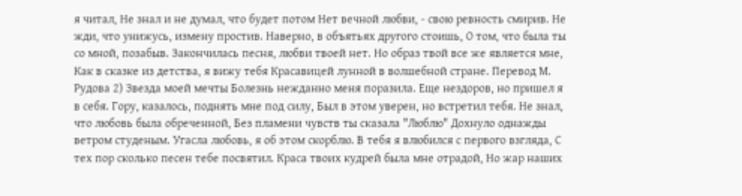я читал, Не знал и не думал, что будет потом Нет вечной любви, - свою ревность смирив. Не жди, что унижусь, измену простив. Наверно, в объятьях другого стоишь, О том, что была ты со мной, позабыв. Закончилась песня, любви твоей нет. Но образ твой все же является мне, Как в сказке из детства, я вижу тебя Красавицей лунной в волшебной стране. Перевод М. Рудова 2) Звезда моей мечты Болезнь нежданно меня поразила. Еще нездоров, но пришел я в себя. Гору, казалось, поднять мне под силу, Был в этом уверен, но встретил тебя. Не знал, что любовь была обреченной, Без пламени чувств ты сказала "Люблю" Дохнуло однажды ветром студеным. Угасла любовь, я об этом скорблю. В тебя я влюбился с первого взгляда, С тех пор сколько песен тебе посвятил. Краса твоих кудрей была мне отрадой, Но жар наших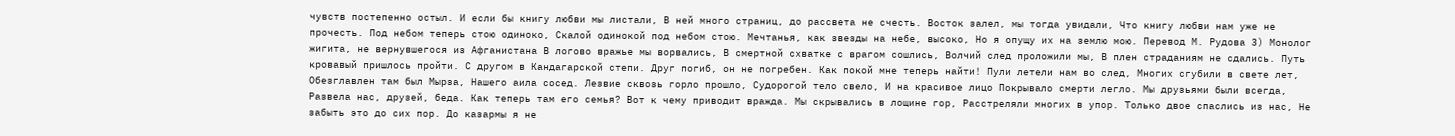чувств постепенно остыл. И если бы книгу любви мы листали, В ней много страниц, до рассвета не счесть. Восток залел, мы тогда увидали, Что книгу любви нам уже не прочесть. Под небом теперь стою одиноко, Скалой одинокой под небом стою. Мечтанья, как звезды на небе, высоко, Но я опущу их на землю мою. Перевод М. Рудова 3) Монолог жигита, не вернувшегося из Афганистана В логово вражье мы ворвались, В смертной схватке с врагом сошлись, Волчий след проложили мы, В плен страданиям не сдались. Путь кровавый пришлось пройти. С другом в Кандагарской степи. Друг погиб, он не погребен. Как покой мне теперь найти! Пули летели нам во след, Многих сгубили в свете лет, Обезглавлен там был Мырза, Нашего аила сосед. Лезвие сквозь горло прошло, Судорогой тело свело, И на красивое лицо Покрывало смерти легло. Мы друзьями были всегда, Развела нас, друзей, беда. Как теперь там его семья? Вот к чему приводит вражда. Мы скрывались в лощине гор, Расстреляли многих в упор. Только двое спаслись из нас, Не забыть это до сих пор. До казармы я не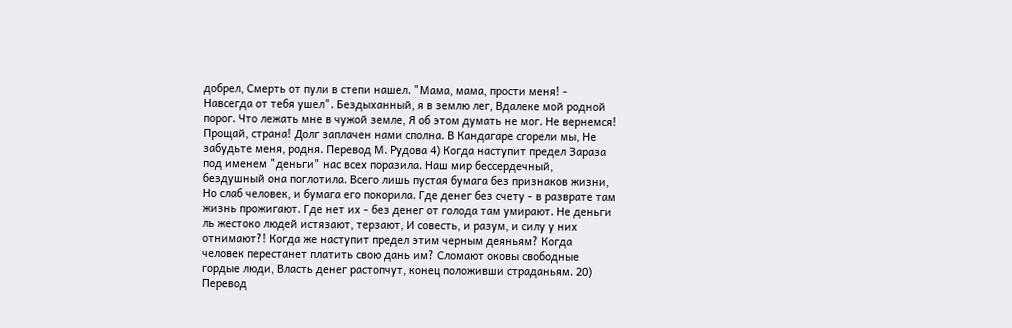добрел, Смерть от пули в степи нашел. "Мама, мама, прости меня! - Навсегда от тебя ушел". Бездыханный, я в землю лег, Вдалеке мой родной порог. Что лежать мне в чужой земле, Я об этом думать не мог. Не вернемся! Прощай, страна! Долг заплачен нами сполна. В Кандагаре сгорели мы, Не забудьте меня, родня. Перевод М. Рудова 4) Когда наступит предел Зараза под именем "деньги" нас всех поразила. Наш мир бессердечный, бездушный она поглотила. Всего лишь пустая бумага без признаков жизни, Но слаб человек, и бумага его покорила. Где денег без счету - в разврате там жизнь прожигают. Где нет их - без денег от голода там умирают. Не деньги ль жестоко людей истязают, терзают, И совесть, и разум, и силу у них отнимают?! Когда же наступит предел этим черным деяньям? Когда человек перестанет платить свою дань им? Сломают оковы свободные гордые люди, Власть денег растопчут, конец положивши страданьям. 20) Перевод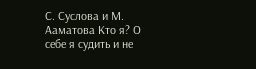С. Суслова и М. Ааматова Кто я? О себе я судить и не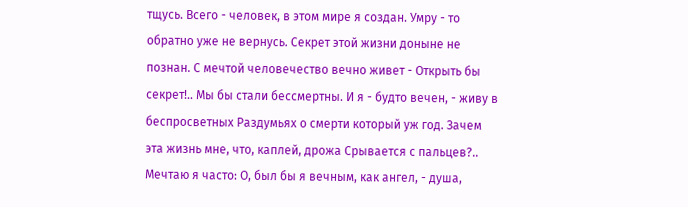тщусь. Всего - человек, в этом мире я создан. Умру - то обратно уже не вернусь. Секрет этой жизни доныне не познан. С мечтой человечество вечно живет - Открыть бы секрет!.. Мы бы стали бессмертны. И я - будто вечен, - живу в беспросветных Раздумьях о смерти который уж год. Зачем эта жизнь мне, что, каплей, дрожа Срывается с пальцев?.. Мечтаю я часто: О, был бы я вечным, как ангел, - душа,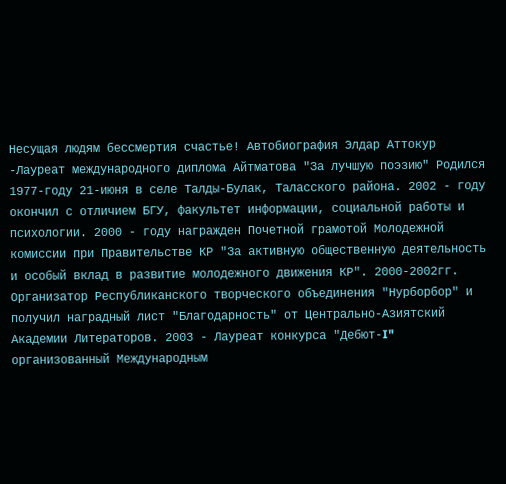Несущая людям бессмертия счастье! Автобиография Элдар Аттокур -Лауреат международного диплома Айтматова "За лучшую поэзию" Родился 1977-году 21-июня в селе Талды-Булак, Таласского района. 2002 - году окончил с отличием БГУ, факультет информации, социальной работы и психологии. 2000 - году награжден Почетной грамотой Молодежной комиссии при Правительстве КР "За активную общественную деятельность и особый вклад в развитие молодежного движения КР". 2000-2002гг. Организатор Республиканского творческого объединения "Нурборбор" и получил наградный лист "Благодарность" от Центрально-Азиятский Академии Литераторов. 2003 - Лауреат конкурса "Дебют-I" организованный Международным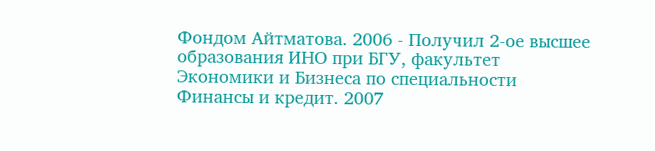Фондом Айтматова. 2006 - Получил 2-ое высшее образования ИНО при БГУ, факультет Экономики и Бизнеса по специальности Финансы и кредит. 2007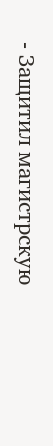- Защитил магистрскую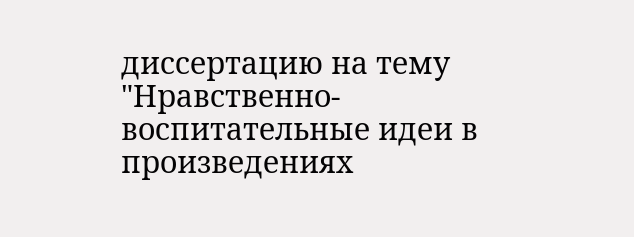диссертацию на тему "Нравственно-воспитательные идеи в произведениях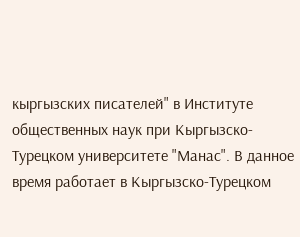кыргызских писателей" в Институте общественных наук при Кыргызско-Турецком университете "Манас". В данное время работает в Кыргызско-Турецком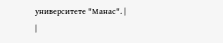университете "Манас". |
|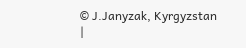© J.Janyzak, Kyrgyzstan
|